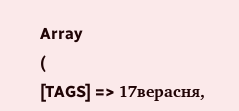Array
(
[TAGS] => 17верасня,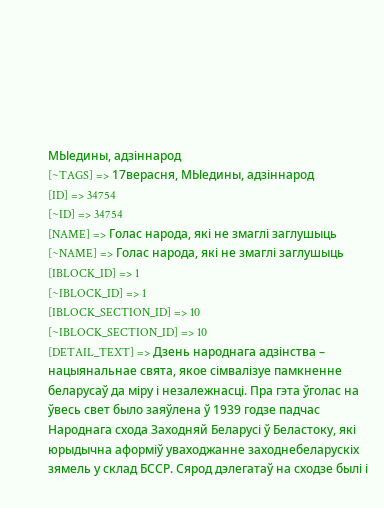МЫедины, адзіннарод
[~TAGS] => 17верасня, МЫедины, адзіннарод
[ID] => 34754
[~ID] => 34754
[NAME] => Голас народа, які не змаглі заглушыць
[~NAME] => Голас народа, які не змаглі заглушыць
[IBLOCK_ID] => 1
[~IBLOCK_ID] => 1
[IBLOCK_SECTION_ID] => 10
[~IBLOCK_SECTION_ID] => 10
[DETAIL_TEXT] => Дзень народнага адзінства – нацыянальнае свята, якое сімвалізуе памкненне беларусаў да міру і незалежнасці. Пра гэта ўголас на ўвесь свет было заяўлена ў 1939 годзе падчас Народнага схода Заходняй Беларусі ў Беластоку, які юрыдычна аформіў уваходжанне заходнебеларускіх зямель у склад БССР. Сярод дэлегатаў на сходзе былі і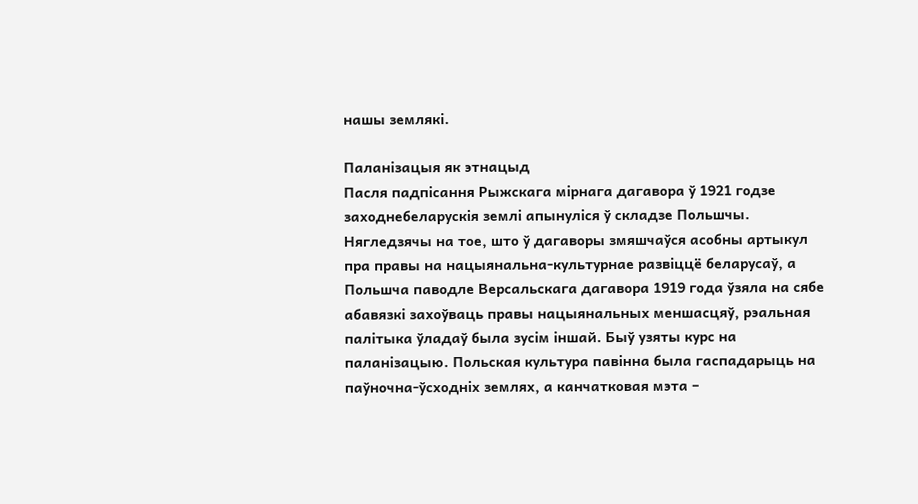нашы землякі.

Паланізацыя як этнацыд
Пасля падпісання Рыжскага мірнага дагавора ў 1921 годзе заходнебеларускія землі апынуліся ў складзе Польшчы. Нягледзячы на тое, што ў дагаворы змяшчаўся асобны артыкул пра правы на нацыянальна-культурнае развіццё беларусаў, а Польшча паводле Версальскага дагавора 1919 года ўзяла на сябе абавязкі захоўваць правы нацыянальных меншасцяў, рэальная палітыка ўладаў была зусім іншай. Быў узяты курс на паланізацыю. Польская культура павінна была гаспадарыць на паўночна-ўсходніх землях, а канчатковая мэта –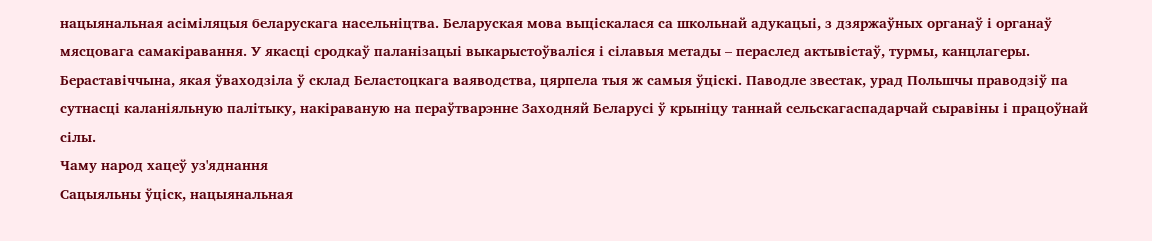нацыянальная асіміляцыя беларускага насельніцтва. Беларуская мова выціскалася са школьнай адукацыі, з дзяржаўных органаў і органаў мясцовага самакіравання. У якасці сродкаў паланізацыі выкарыстоўваліся і сілавыя метады – пераслед актывістаў, турмы, канцлагеры.
Бераставіччына, якая ўваходзіла ў склад Беластоцкага ваяводства, цярпела тыя ж самыя ўціскі. Паводле звестак, урад Польшчы праводзіў па сутнасці каланіяльную палітыку, накіраваную на пераўтварэнне Заходняй Беларусі ў крыніцу таннай сельскагаспадарчай сыравіны і працоўнай сілы.
Чаму народ хацеў уз'яднання
Сацыяльны ўціск, нацыянальная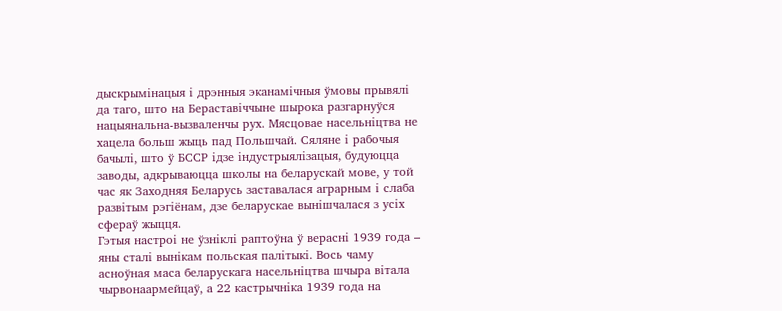дыскрымінацыя і дрэнныя эканамічныя ўмовы прывялі да таго, што на Бераставіччыне шырока разгарнуўся нацыянальна-вызваленчы рух. Мясцовае насельніцтва не хацела больш жыць пад Польшчай. Сяляне і рабочыя бачылі, што ў БССР ідзе індустрыялізацыя, будуюцца заводы, адкрываюцца школы на беларускай мове, у той час як Заходняя Беларусь заставалася аграрным і слаба развітым рэгіёнам, дзе беларускае вынішчалася з усіх сфераў жыцця.
Гэтыя настроі не ўзніклі раптоўна ў верасні 1939 года – яны сталі вынікам польская палітыкі. Вось чаму асноўная маса беларускага насельніцтва шчыра вітала чырвонаармейцаў, а 22 кастрычніка 1939 года на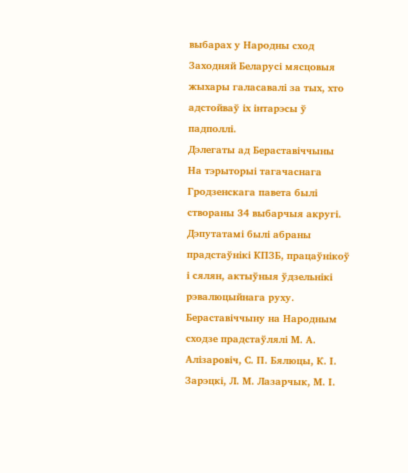выбарах у Народны сход Заходняй Беларусі мясцовыя жыхары галасавалі за тых, хто адстойваў іх інтарэсы ў падполлі.
Дэлегаты ад Бераставіччыны
На тэрыторыі тагачаснага Гродзенскага павета былі створаны 34 выбарчыя акругі. Дэпутатамі былі абраны прадстаўнікі КПЗБ, працаўнікоў і сялян, актыўныя ўдзельнікі рэвалюцыйнага руху. Бераставіччыну на Народным сходзе прадстаўлялі М. А. Алізаровіч, С. П. Бялюцы, К. І. Зарэцкі, Л. М. Лазарчык, М. І.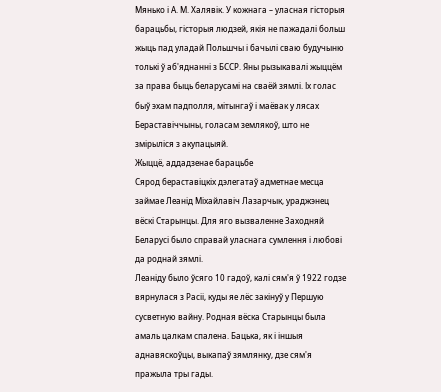Мянько і А. М. Халявік. У кожнага – уласная гісторыя барацьбы, гісторыя людзей, якія не пажадалі больш жыць пад уладай Польшчы і бачылі сваю будучыню толькі ў аб'яднанні з БССР. Яны рызыкавалі жыццём за права быць беларусамі на сваёй зямлі. Іх голас быў эхам падполля, мітынгаў і маёвак у лясах Бераставіччыны, голасам землякоў, што не змірыліся з акупацыяй.
Жыццё, аддадзенае барацьбе
Сярод бераставіцкіх дэлегатаў адметнае месца займае Леанід Міхайлавіч Лазарчык, ураджэнец вёскі Старынцы. Для яго вызваленне Заходняй Беларусі было справай уласнага сумлення і любові да роднай зямлі.
Леаніду было ўсяго 10 гадоў, калі сям'я ў 1922 годзе вярнулася з Расіі, куды яе лёс закінуў у Першую сусветную вайну. Родная вёска Старынцы была амаль цалкам спалена. Бацька, як і іншыя аднавяскоўцы, выкапаў зямлянку, дзе сям'я пражыла тры гады.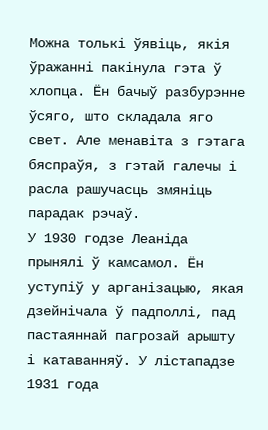Можна толькі ўявіць, якія ўражанні пакінула гэта ў хлопца. Ён бачыў разбурэнне ўсяго, што складала яго свет. Але менавіта з гэтага бяспраўя, з гэтай галечы і расла рашучасць змяніць парадак рэчаў.
У 1930 годзе Леаніда прынялі ў камсамол. Ён уступіў у арганізацыю, якая дзейнічала ў падполлі, пад пастаяннай пагрозай арышту і катаванняў. У лістападзе 1931 года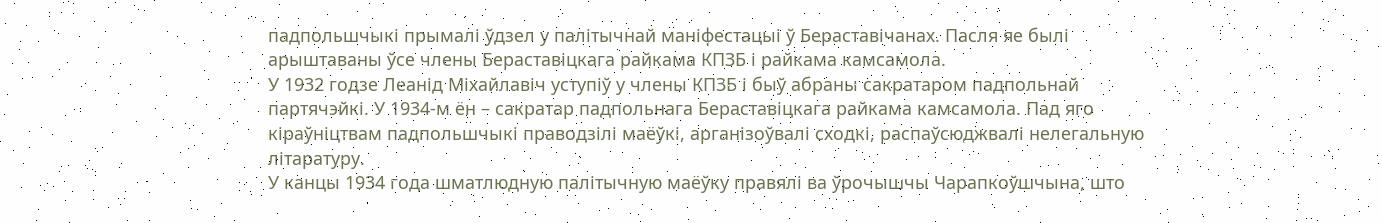падпольшчыкі прымалі ўдзел у палітычнай маніфестацыі ў Бераставічанах. Пасля яе былі арыштаваны ўсе члены Бераставіцкага райкама КПЗБ і райкама камсамола.
У 1932 годзе Леанід Міхайлавіч уступіў у члены КПЗБ і быў абраны сакратаром падпольнай партячэйкі. У 1934-м ён – сакратар падпольнага Бераставіцкага райкама камсамола. Пад яго кіраўніцтвам падпольшчыкі праводзілі маёўкі, арганізоўвалі сходкі, распаўсюджвалі нелегальную літаратуру.
У канцы 1934 года шматлюдную палітычную маёўку правялі ва ўрочышчы Чарапкоўшчына, што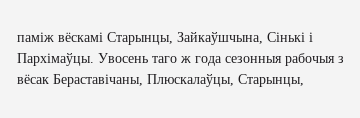паміж вёскамі Старынцы, Зайкаўшчына, Сінькі і Пархімаўцы. Увосень таго ж года сезонныя рабочыя з вёсак Бераставічаны, Плюскалаўцы, Старынцы,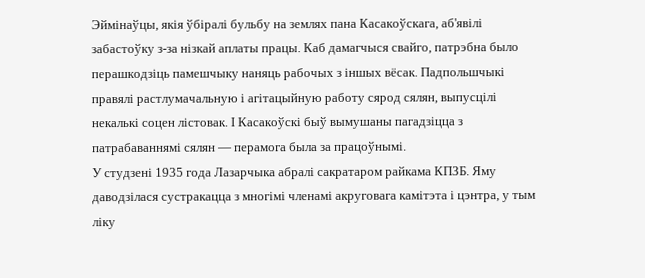Эймінаўцы, якія ўбіралі бульбу на землях пана Касакоўскага, аб'явілі забастоўку з-за нізкай аплаты працы. Каб дамагчыся свайго, патрэбна было перашкодзіць памешчыку наняць рабочых з іншых вёсак. Падпольшчыкі правялі растлумачальную і агітацыйную работу сярод сялян, выпусцілі некалькі соцен лістовак. І Касакоўскі быў вымушаны пагадзіцца з патрабаваннямі сялян — перамога была за працоўнымі.
У студзені 1935 года Лазарчыка абралі сакратаром райкама КПЗБ. Яму даводзілася сустракацца з многімі членамі акруговага камітэта і цэнтра, у тым ліку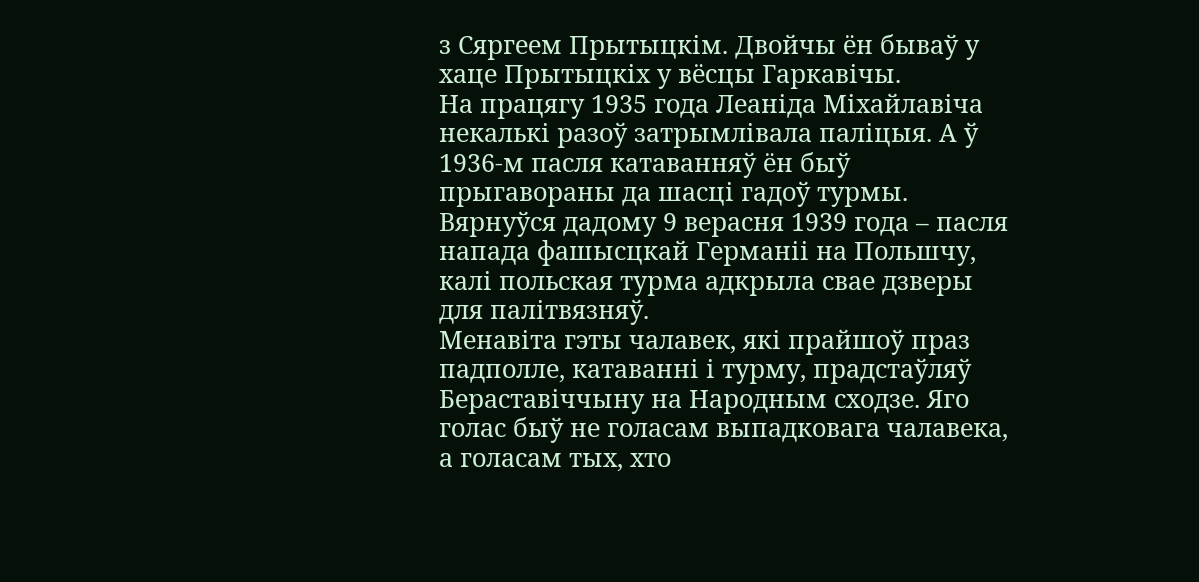з Сяргеем Прытыцкім. Двойчы ён бываў у хаце Прытыцкіх у вёсцы Гаркавічы.
На працягу 1935 года Леаніда Міхайлавіча некалькі разоў затрымлівала паліцыя. А ў 1936-м пасля катаванняў ён быў прыгавораны да шасці гадоў турмы. Вярнуўся дадому 9 верасня 1939 года – пасля напада фашысцкай Германіі на Польшчу, калі польская турма адкрыла свае дзверы для палітвязняў.
Менавіта гэты чалавек, які прайшоў праз падполле, катаванні і турму, прадстаўляў Бераставіччыну на Народным сходзе. Яго голас быў не голасам выпадковага чалавека, а голасам тых, хто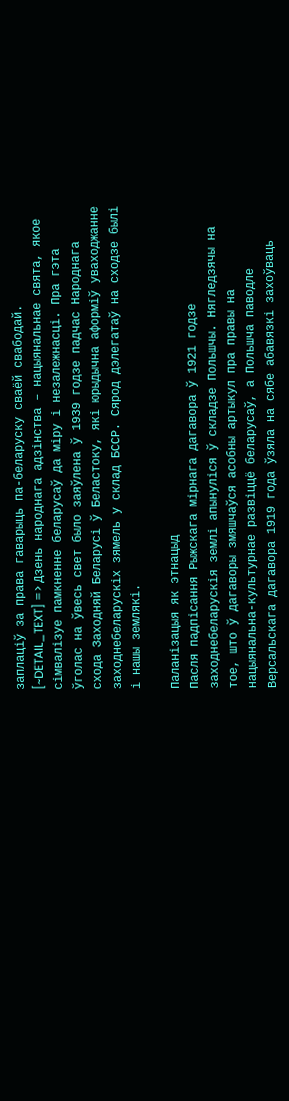заплаціў за права гаварыць па-беларуску сваёй свабодай.
[~DETAIL_TEXT] => Дзень народнага адзінства – нацыянальнае свята, якое сімвалізуе памкненне беларусаў да міру і незалежнасці. Пра гэта ўголас на ўвесь свет было заяўлена ў 1939 годзе падчас Народнага схода Заходняй Беларусі ў Беластоку, які юрыдычна аформіў уваходжанне заходнебеларускіх зямель у склад БССР. Сярод дэлегатаў на сходзе былі і нашы землякі.

Паланізацыя як этнацыд
Пасля падпісання Рыжскага мірнага дагавора ў 1921 годзе заходнебеларускія землі апынуліся ў складзе Польшчы. Нягледзячы на тое, што ў дагаворы змяшчаўся асобны артыкул пра правы на нацыянальна-культурнае развіццё беларусаў, а Польшча паводле Версальскага дагавора 1919 года ўзяла на сябе абавязкі захоўваць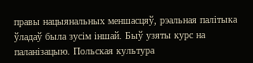правы нацыянальных меншасцяў, рэальная палітыка ўладаў была зусім іншай. Быў узяты курс на паланізацыю. Польская культура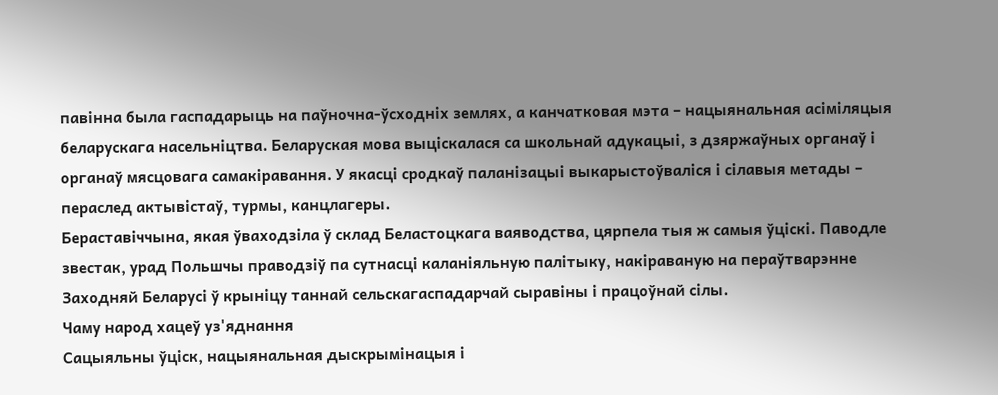павінна была гаспадарыць на паўночна-ўсходніх землях, а канчатковая мэта – нацыянальная асіміляцыя беларускага насельніцтва. Беларуская мова выціскалася са школьнай адукацыі, з дзяржаўных органаў і органаў мясцовага самакіравання. У якасці сродкаў паланізацыі выкарыстоўваліся і сілавыя метады – пераслед актывістаў, турмы, канцлагеры.
Бераставіччына, якая ўваходзіла ў склад Беластоцкага ваяводства, цярпела тыя ж самыя ўціскі. Паводле звестак, урад Польшчы праводзіў па сутнасці каланіяльную палітыку, накіраваную на пераўтварэнне Заходняй Беларусі ў крыніцу таннай сельскагаспадарчай сыравіны і працоўнай сілы.
Чаму народ хацеў уз'яднання
Сацыяльны ўціск, нацыянальная дыскрымінацыя і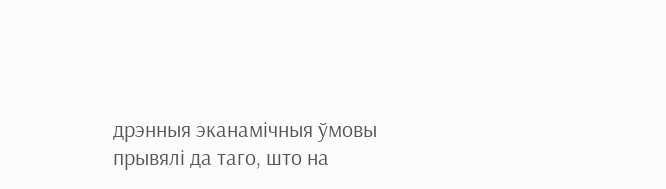дрэнныя эканамічныя ўмовы прывялі да таго, што на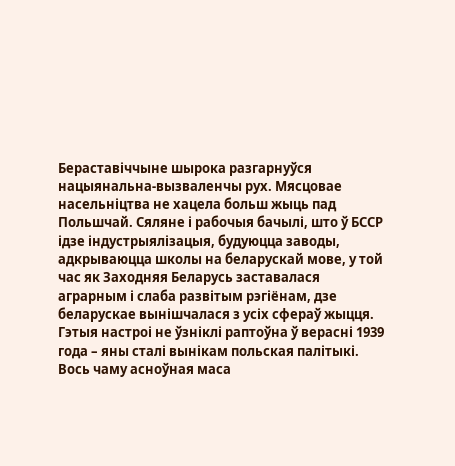Бераставіччыне шырока разгарнуўся нацыянальна-вызваленчы рух. Мясцовае насельніцтва не хацела больш жыць пад Польшчай. Сяляне і рабочыя бачылі, што ў БССР ідзе індустрыялізацыя, будуюцца заводы, адкрываюцца школы на беларускай мове, у той час як Заходняя Беларусь заставалася аграрным і слаба развітым рэгіёнам, дзе беларускае вынішчалася з усіх сфераў жыцця.
Гэтыя настроі не ўзніклі раптоўна ў верасні 1939 года – яны сталі вынікам польская палітыкі. Вось чаму асноўная маса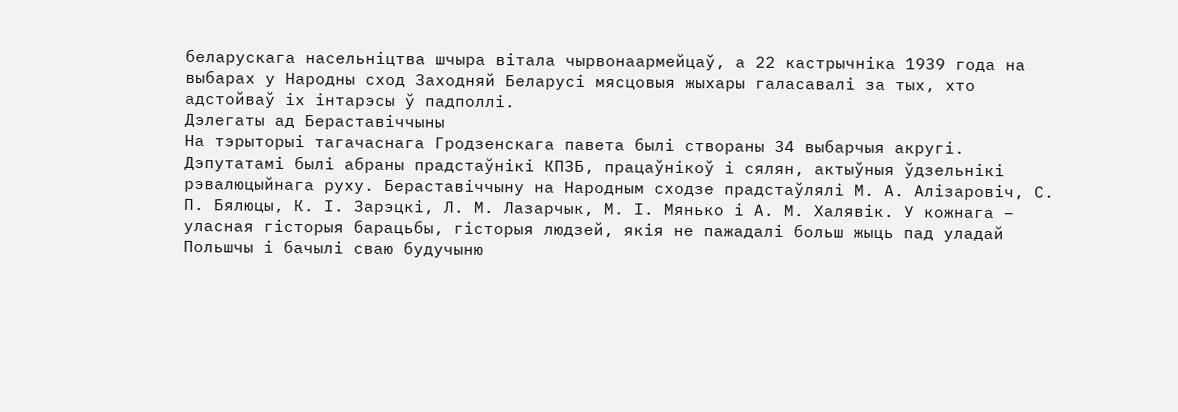беларускага насельніцтва шчыра вітала чырвонаармейцаў, а 22 кастрычніка 1939 года на выбарах у Народны сход Заходняй Беларусі мясцовыя жыхары галасавалі за тых, хто адстойваў іх інтарэсы ў падполлі.
Дэлегаты ад Бераставіччыны
На тэрыторыі тагачаснага Гродзенскага павета былі створаны 34 выбарчыя акругі. Дэпутатамі былі абраны прадстаўнікі КПЗБ, працаўнікоў і сялян, актыўныя ўдзельнікі рэвалюцыйнага руху. Бераставіччыну на Народным сходзе прадстаўлялі М. А. Алізаровіч, С. П. Бялюцы, К. І. Зарэцкі, Л. М. Лазарчык, М. І. Мянько і А. М. Халявік. У кожнага – уласная гісторыя барацьбы, гісторыя людзей, якія не пажадалі больш жыць пад уладай Польшчы і бачылі сваю будучыню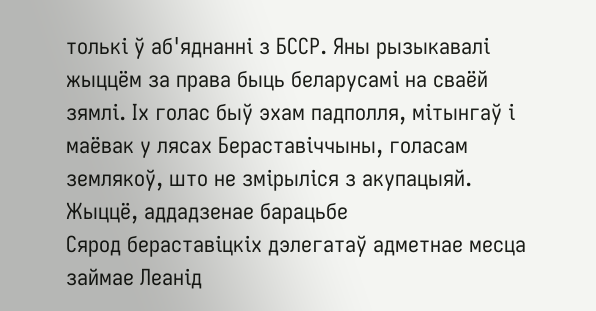толькі ў аб'яднанні з БССР. Яны рызыкавалі жыццём за права быць беларусамі на сваёй зямлі. Іх голас быў эхам падполля, мітынгаў і маёвак у лясах Бераставіччыны, голасам землякоў, што не змірыліся з акупацыяй.
Жыццё, аддадзенае барацьбе
Сярод бераставіцкіх дэлегатаў адметнае месца займае Леанід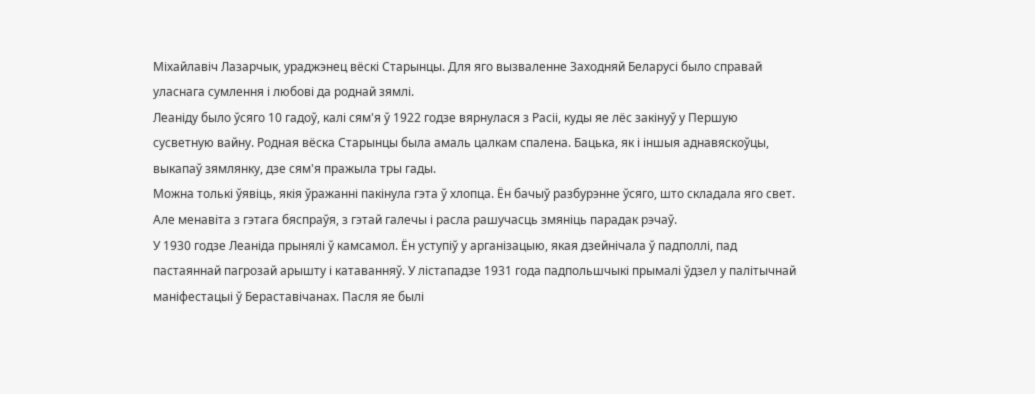Міхайлавіч Лазарчык, ураджэнец вёскі Старынцы. Для яго вызваленне Заходняй Беларусі было справай уласнага сумлення і любові да роднай зямлі.
Леаніду было ўсяго 10 гадоў, калі сям'я ў 1922 годзе вярнулася з Расіі, куды яе лёс закінуў у Першую сусветную вайну. Родная вёска Старынцы была амаль цалкам спалена. Бацька, як і іншыя аднавяскоўцы, выкапаў зямлянку, дзе сям'я пражыла тры гады.
Можна толькі ўявіць, якія ўражанні пакінула гэта ў хлопца. Ён бачыў разбурэнне ўсяго, што складала яго свет. Але менавіта з гэтага бяспраўя, з гэтай галечы і расла рашучасць змяніць парадак рэчаў.
У 1930 годзе Леаніда прынялі ў камсамол. Ён уступіў у арганізацыю, якая дзейнічала ў падполлі, пад пастаяннай пагрозай арышту і катаванняў. У лістападзе 1931 года падпольшчыкі прымалі ўдзел у палітычнай маніфестацыі ў Бераставічанах. Пасля яе былі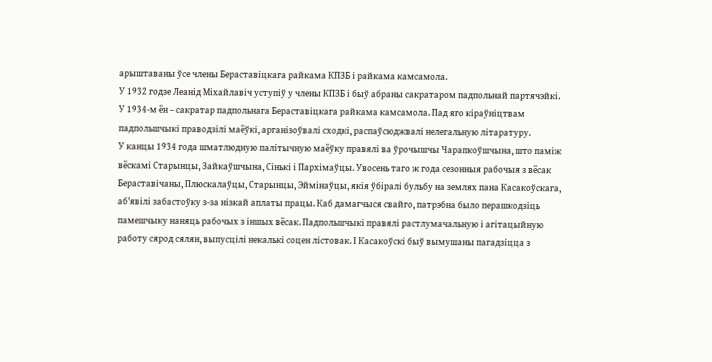арыштаваны ўсе члены Бераставіцкага райкама КПЗБ і райкама камсамола.
У 1932 годзе Леанід Міхайлавіч уступіў у члены КПЗБ і быў абраны сакратаром падпольнай партячэйкі. У 1934-м ён – сакратар падпольнага Бераставіцкага райкама камсамола. Пад яго кіраўніцтвам падпольшчыкі праводзілі маёўкі, арганізоўвалі сходкі, распаўсюджвалі нелегальную літаратуру.
У канцы 1934 года шматлюдную палітычную маёўку правялі ва ўрочышчы Чарапкоўшчына, што паміж вёскамі Старынцы, Зайкаўшчына, Сінькі і Пархімаўцы. Увосень таго ж года сезонныя рабочыя з вёсак Бераставічаны, Плюскалаўцы, Старынцы, Эймінаўцы, якія ўбіралі бульбу на землях пана Касакоўскага, аб'явілі забастоўку з-за нізкай аплаты працы. Каб дамагчыся свайго, патрэбна было перашкодзіць памешчыку наняць рабочых з іншых вёсак. Падпольшчыкі правялі растлумачальную і агітацыйную работу сярод сялян, выпусцілі некалькі соцен лістовак. І Касакоўскі быў вымушаны пагадзіцца з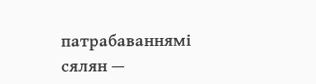патрабаваннямі сялян —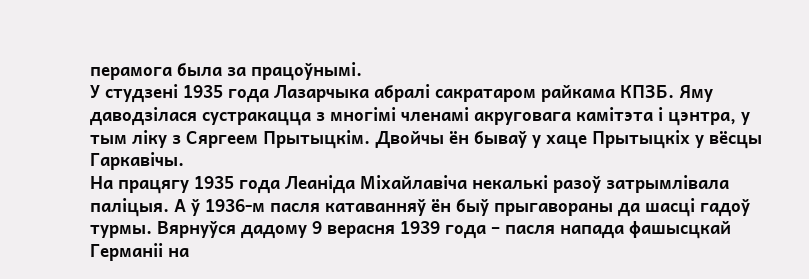перамога была за працоўнымі.
У студзені 1935 года Лазарчыка абралі сакратаром райкама КПЗБ. Яму даводзілася сустракацца з многімі членамі акруговага камітэта і цэнтра, у тым ліку з Сяргеем Прытыцкім. Двойчы ён бываў у хаце Прытыцкіх у вёсцы Гаркавічы.
На працягу 1935 года Леаніда Міхайлавіча некалькі разоў затрымлівала паліцыя. А ў 1936-м пасля катаванняў ён быў прыгавораны да шасці гадоў турмы. Вярнуўся дадому 9 верасня 1939 года – пасля напада фашысцкай Германіі на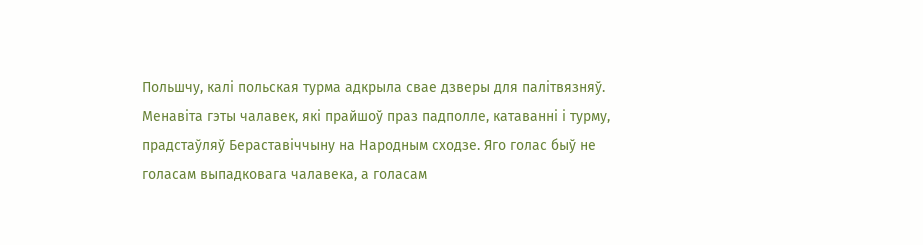Польшчу, калі польская турма адкрыла свае дзверы для палітвязняў.
Менавіта гэты чалавек, які прайшоў праз падполле, катаванні і турму, прадстаўляў Бераставіччыну на Народным сходзе. Яго голас быў не голасам выпадковага чалавека, а голасам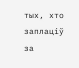тых, хто заплаціў за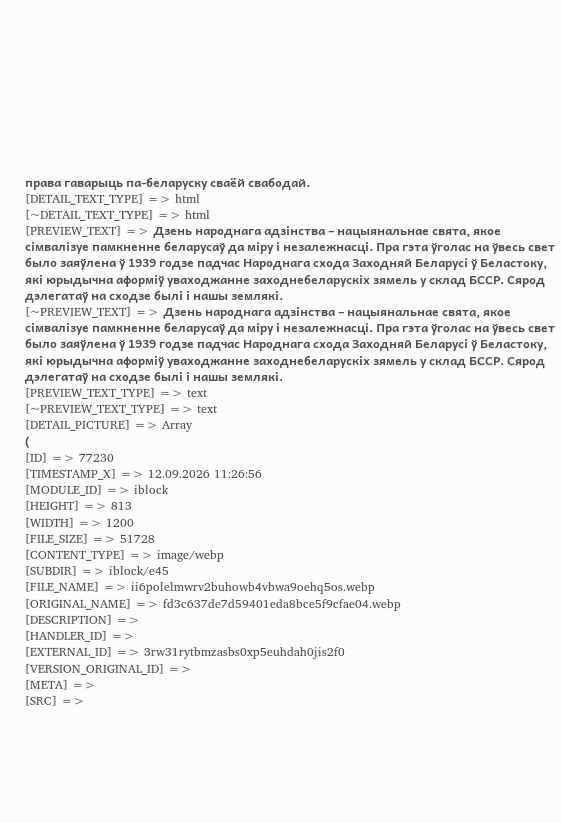права гаварыць па-беларуску сваёй свабодай.
[DETAIL_TEXT_TYPE] => html
[~DETAIL_TEXT_TYPE] => html
[PREVIEW_TEXT] => Дзень народнага адзінства – нацыянальнае свята, якое сімвалізуе памкненне беларусаў да міру і незалежнасці. Пра гэта ўголас на ўвесь свет было заяўлена ў 1939 годзе падчас Народнага схода Заходняй Беларусі ў Беластоку, які юрыдычна аформіў уваходжанне заходнебеларускіх зямель у склад БССР. Сярод дэлегатаў на сходзе былі і нашы землякі.
[~PREVIEW_TEXT] => Дзень народнага адзінства – нацыянальнае свята, якое сімвалізуе памкненне беларусаў да міру і незалежнасці. Пра гэта ўголас на ўвесь свет было заяўлена ў 1939 годзе падчас Народнага схода Заходняй Беларусі ў Беластоку, які юрыдычна аформіў уваходжанне заходнебеларускіх зямель у склад БССР. Сярод дэлегатаў на сходзе былі і нашы землякі.
[PREVIEW_TEXT_TYPE] => text
[~PREVIEW_TEXT_TYPE] => text
[DETAIL_PICTURE] => Array
(
[ID] => 77230
[TIMESTAMP_X] => 12.09.2026 11:26:56
[MODULE_ID] => iblock
[HEIGHT] => 813
[WIDTH] => 1200
[FILE_SIZE] => 51728
[CONTENT_TYPE] => image/webp
[SUBDIR] => iblock/e45
[FILE_NAME] => ii6polelmwrv2buhowb4vbwa9oehq5os.webp
[ORIGINAL_NAME] => fd3c637de7d59401eda8bce5f9cfae04.webp
[DESCRIPTION] =>
[HANDLER_ID] =>
[EXTERNAL_ID] => 3rw31rytbmzasbs0xp5euhdah0jis2f0
[VERSION_ORIGINAL_ID] =>
[META] =>
[SRC] =>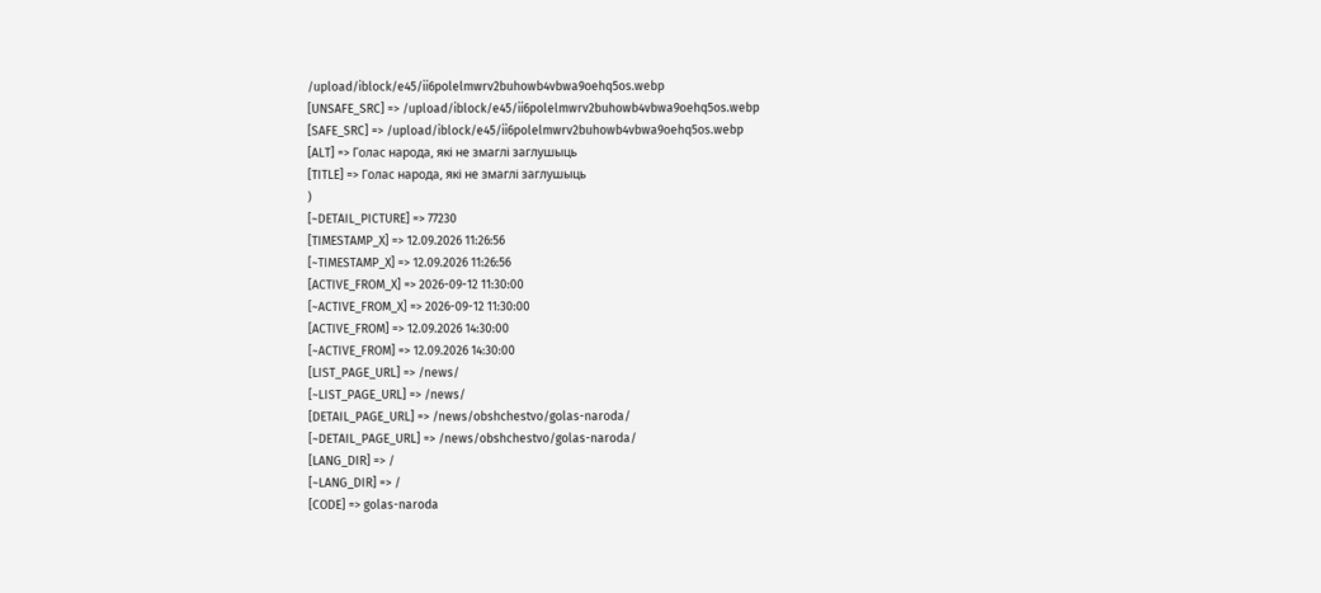/upload/iblock/e45/ii6polelmwrv2buhowb4vbwa9oehq5os.webp
[UNSAFE_SRC] => /upload/iblock/e45/ii6polelmwrv2buhowb4vbwa9oehq5os.webp
[SAFE_SRC] => /upload/iblock/e45/ii6polelmwrv2buhowb4vbwa9oehq5os.webp
[ALT] => Голас народа, які не змаглі заглушыць
[TITLE] => Голас народа, які не змаглі заглушыць
)
[~DETAIL_PICTURE] => 77230
[TIMESTAMP_X] => 12.09.2026 11:26:56
[~TIMESTAMP_X] => 12.09.2026 11:26:56
[ACTIVE_FROM_X] => 2026-09-12 11:30:00
[~ACTIVE_FROM_X] => 2026-09-12 11:30:00
[ACTIVE_FROM] => 12.09.2026 14:30:00
[~ACTIVE_FROM] => 12.09.2026 14:30:00
[LIST_PAGE_URL] => /news/
[~LIST_PAGE_URL] => /news/
[DETAIL_PAGE_URL] => /news/obshchestvo/golas-naroda/
[~DETAIL_PAGE_URL] => /news/obshchestvo/golas-naroda/
[LANG_DIR] => /
[~LANG_DIR] => /
[CODE] => golas-naroda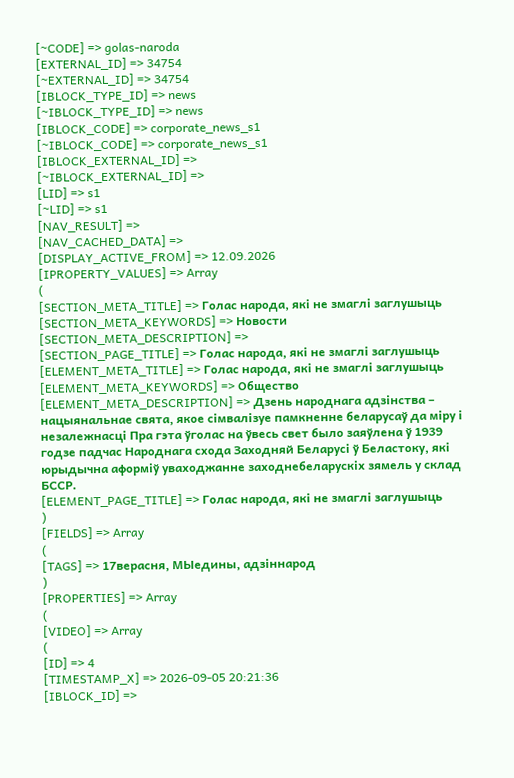[~CODE] => golas-naroda
[EXTERNAL_ID] => 34754
[~EXTERNAL_ID] => 34754
[IBLOCK_TYPE_ID] => news
[~IBLOCK_TYPE_ID] => news
[IBLOCK_CODE] => corporate_news_s1
[~IBLOCK_CODE] => corporate_news_s1
[IBLOCK_EXTERNAL_ID] =>
[~IBLOCK_EXTERNAL_ID] =>
[LID] => s1
[~LID] => s1
[NAV_RESULT] =>
[NAV_CACHED_DATA] =>
[DISPLAY_ACTIVE_FROM] => 12.09.2026
[IPROPERTY_VALUES] => Array
(
[SECTION_META_TITLE] => Голас народа, які не змаглі заглушыць
[SECTION_META_KEYWORDS] => Новости
[SECTION_META_DESCRIPTION] =>
[SECTION_PAGE_TITLE] => Голас народа, які не змаглі заглушыць
[ELEMENT_META_TITLE] => Голас народа, які не змаглі заглушыць
[ELEMENT_META_KEYWORDS] => Общество
[ELEMENT_META_DESCRIPTION] => Дзень народнага адзінства – нацыянальнае свята, якое сімвалізуе памкненне беларусаў да міру і незалежнасці Пра гэта ўголас на ўвесь свет было заяўлена ў 1939 годзе падчас Народнага схода Заходняй Беларусі ў Беластоку, які юрыдычна аформіў уваходжанне заходнебеларускіх зямель у склад БССР.
[ELEMENT_PAGE_TITLE] => Голас народа, які не змаглі заглушыць
)
[FIELDS] => Array
(
[TAGS] => 17верасня, МЫедины, адзіннарод
)
[PROPERTIES] => Array
(
[VIDEO] => Array
(
[ID] => 4
[TIMESTAMP_X] => 2026-09-05 20:21:36
[IBLOCK_ID] =>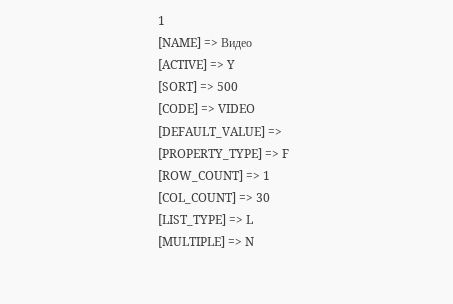1
[NAME] => Видео
[ACTIVE] => Y
[SORT] => 500
[CODE] => VIDEO
[DEFAULT_VALUE] =>
[PROPERTY_TYPE] => F
[ROW_COUNT] => 1
[COL_COUNT] => 30
[LIST_TYPE] => L
[MULTIPLE] => N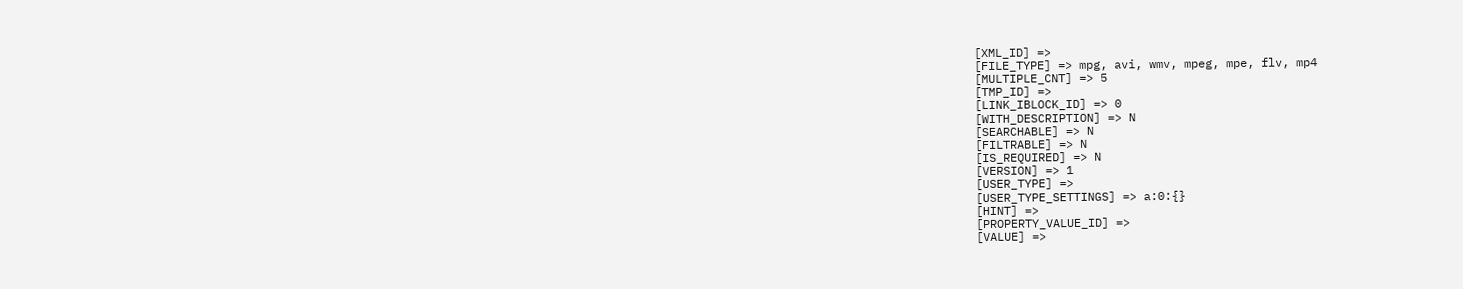[XML_ID] =>
[FILE_TYPE] => mpg, avi, wmv, mpeg, mpe, flv, mp4
[MULTIPLE_CNT] => 5
[TMP_ID] =>
[LINK_IBLOCK_ID] => 0
[WITH_DESCRIPTION] => N
[SEARCHABLE] => N
[FILTRABLE] => N
[IS_REQUIRED] => N
[VERSION] => 1
[USER_TYPE] =>
[USER_TYPE_SETTINGS] => a:0:{}
[HINT] =>
[PROPERTY_VALUE_ID] =>
[VALUE] =>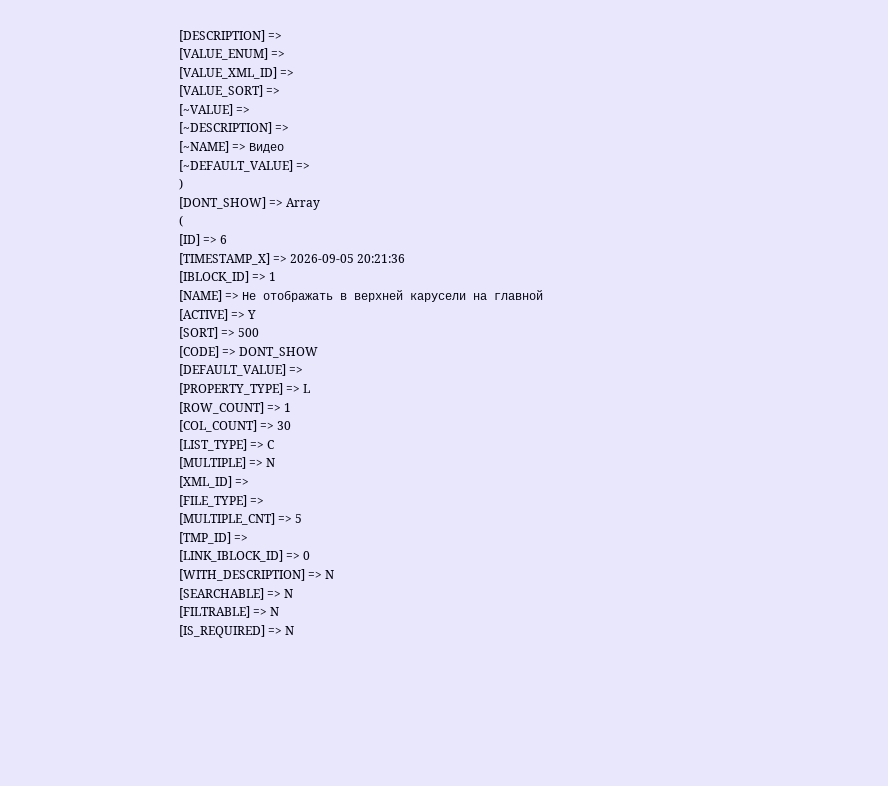[DESCRIPTION] =>
[VALUE_ENUM] =>
[VALUE_XML_ID] =>
[VALUE_SORT] =>
[~VALUE] =>
[~DESCRIPTION] =>
[~NAME] => Видео
[~DEFAULT_VALUE] =>
)
[DONT_SHOW] => Array
(
[ID] => 6
[TIMESTAMP_X] => 2026-09-05 20:21:36
[IBLOCK_ID] => 1
[NAME] => Не отображать в верхней карусели на главной
[ACTIVE] => Y
[SORT] => 500
[CODE] => DONT_SHOW
[DEFAULT_VALUE] =>
[PROPERTY_TYPE] => L
[ROW_COUNT] => 1
[COL_COUNT] => 30
[LIST_TYPE] => C
[MULTIPLE] => N
[XML_ID] =>
[FILE_TYPE] =>
[MULTIPLE_CNT] => 5
[TMP_ID] =>
[LINK_IBLOCK_ID] => 0
[WITH_DESCRIPTION] => N
[SEARCHABLE] => N
[FILTRABLE] => N
[IS_REQUIRED] => N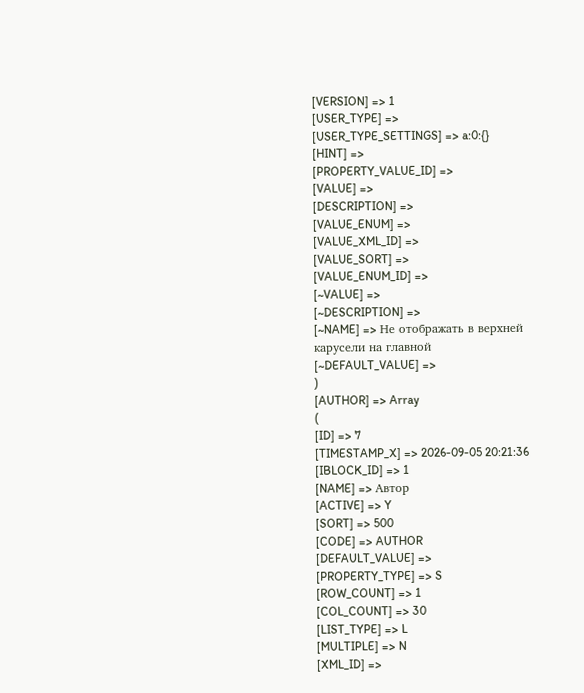[VERSION] => 1
[USER_TYPE] =>
[USER_TYPE_SETTINGS] => a:0:{}
[HINT] =>
[PROPERTY_VALUE_ID] =>
[VALUE] =>
[DESCRIPTION] =>
[VALUE_ENUM] =>
[VALUE_XML_ID] =>
[VALUE_SORT] =>
[VALUE_ENUM_ID] =>
[~VALUE] =>
[~DESCRIPTION] =>
[~NAME] => Не отображать в верхней карусели на главной
[~DEFAULT_VALUE] =>
)
[AUTHOR] => Array
(
[ID] => 7
[TIMESTAMP_X] => 2026-09-05 20:21:36
[IBLOCK_ID] => 1
[NAME] => Автор
[ACTIVE] => Y
[SORT] => 500
[CODE] => AUTHOR
[DEFAULT_VALUE] =>
[PROPERTY_TYPE] => S
[ROW_COUNT] => 1
[COL_COUNT] => 30
[LIST_TYPE] => L
[MULTIPLE] => N
[XML_ID] =>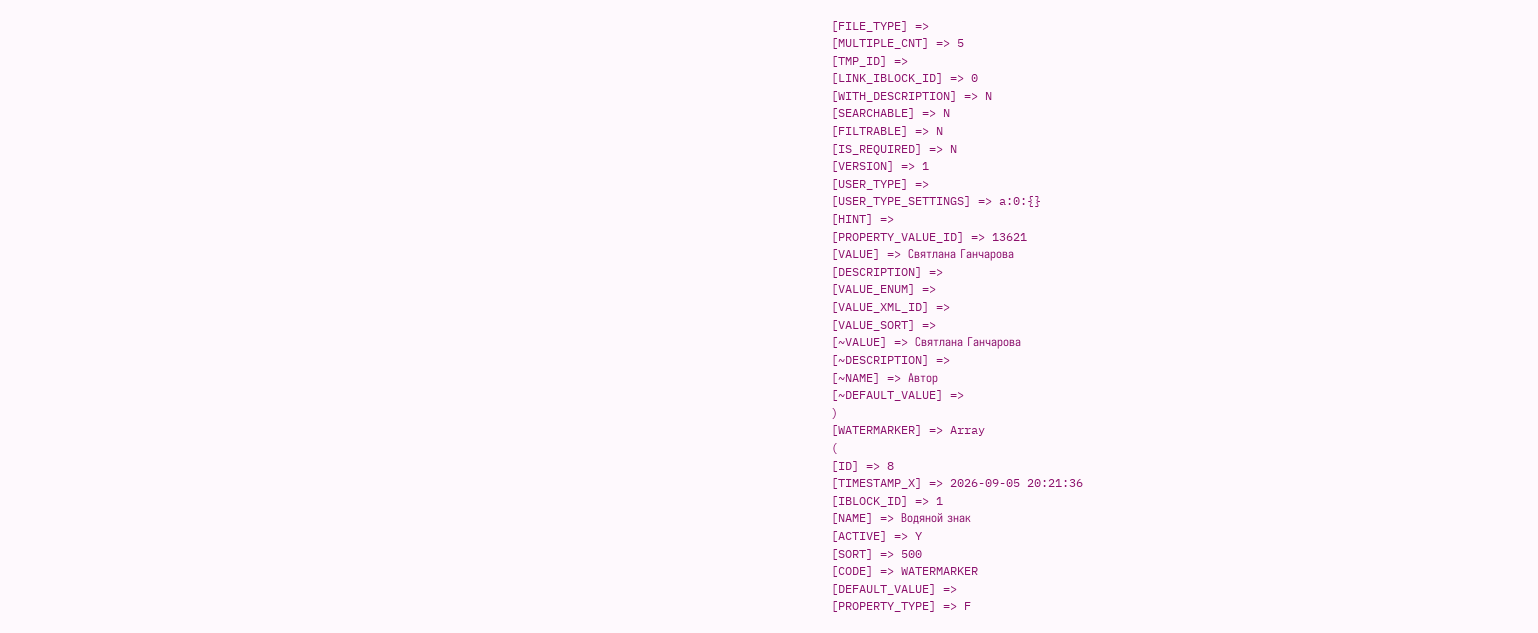[FILE_TYPE] =>
[MULTIPLE_CNT] => 5
[TMP_ID] =>
[LINK_IBLOCK_ID] => 0
[WITH_DESCRIPTION] => N
[SEARCHABLE] => N
[FILTRABLE] => N
[IS_REQUIRED] => N
[VERSION] => 1
[USER_TYPE] =>
[USER_TYPE_SETTINGS] => a:0:{}
[HINT] =>
[PROPERTY_VALUE_ID] => 13621
[VALUE] => Святлана Ганчарова
[DESCRIPTION] =>
[VALUE_ENUM] =>
[VALUE_XML_ID] =>
[VALUE_SORT] =>
[~VALUE] => Святлана Ганчарова
[~DESCRIPTION] =>
[~NAME] => Автор
[~DEFAULT_VALUE] =>
)
[WATERMARKER] => Array
(
[ID] => 8
[TIMESTAMP_X] => 2026-09-05 20:21:36
[IBLOCK_ID] => 1
[NAME] => Водяной знак
[ACTIVE] => Y
[SORT] => 500
[CODE] => WATERMARKER
[DEFAULT_VALUE] =>
[PROPERTY_TYPE] => F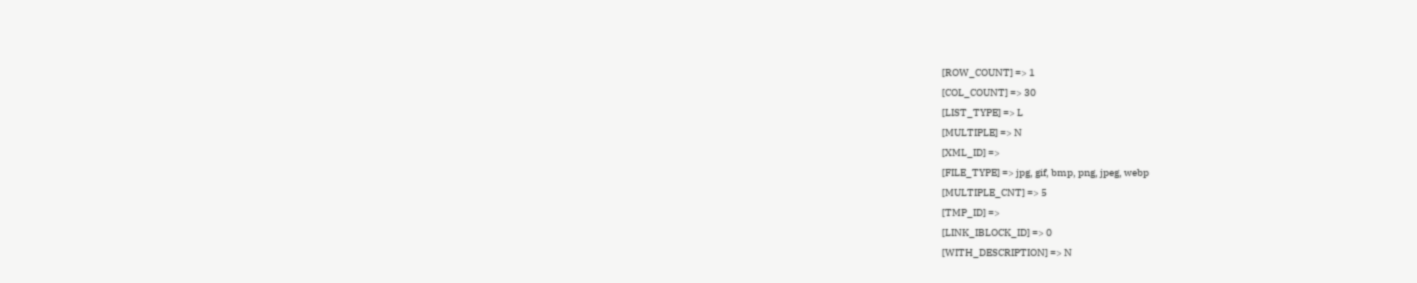[ROW_COUNT] => 1
[COL_COUNT] => 30
[LIST_TYPE] => L
[MULTIPLE] => N
[XML_ID] =>
[FILE_TYPE] => jpg, gif, bmp, png, jpeg, webp
[MULTIPLE_CNT] => 5
[TMP_ID] =>
[LINK_IBLOCK_ID] => 0
[WITH_DESCRIPTION] => N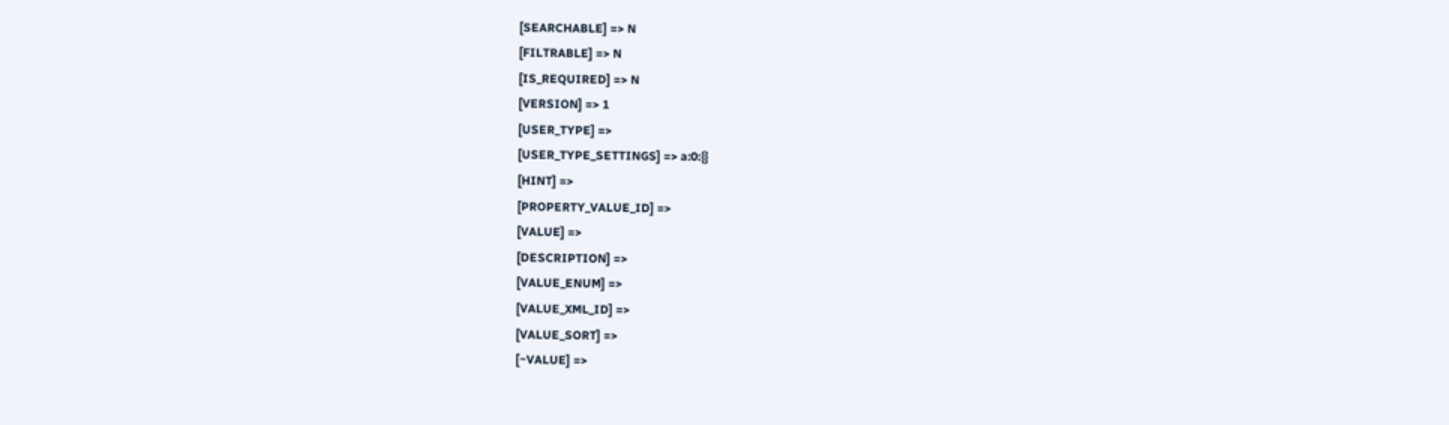[SEARCHABLE] => N
[FILTRABLE] => N
[IS_REQUIRED] => N
[VERSION] => 1
[USER_TYPE] =>
[USER_TYPE_SETTINGS] => a:0:{}
[HINT] =>
[PROPERTY_VALUE_ID] =>
[VALUE] =>
[DESCRIPTION] =>
[VALUE_ENUM] =>
[VALUE_XML_ID] =>
[VALUE_SORT] =>
[~VALUE] =>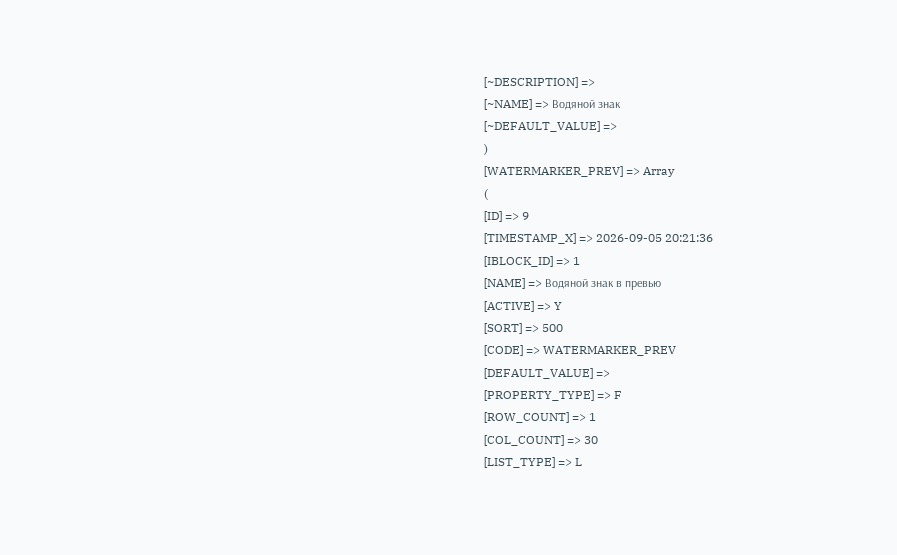[~DESCRIPTION] =>
[~NAME] => Водяной знак
[~DEFAULT_VALUE] =>
)
[WATERMARKER_PREV] => Array
(
[ID] => 9
[TIMESTAMP_X] => 2026-09-05 20:21:36
[IBLOCK_ID] => 1
[NAME] => Водяной знак в превью
[ACTIVE] => Y
[SORT] => 500
[CODE] => WATERMARKER_PREV
[DEFAULT_VALUE] =>
[PROPERTY_TYPE] => F
[ROW_COUNT] => 1
[COL_COUNT] => 30
[LIST_TYPE] => L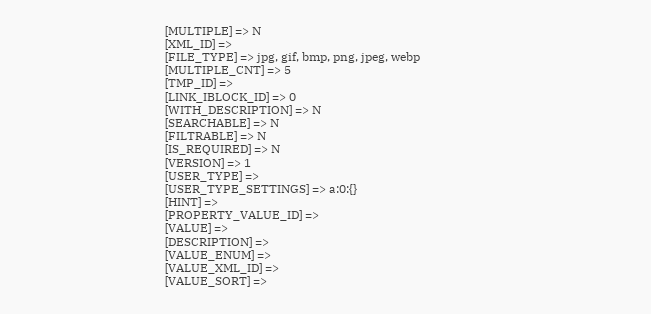[MULTIPLE] => N
[XML_ID] =>
[FILE_TYPE] => jpg, gif, bmp, png, jpeg, webp
[MULTIPLE_CNT] => 5
[TMP_ID] =>
[LINK_IBLOCK_ID] => 0
[WITH_DESCRIPTION] => N
[SEARCHABLE] => N
[FILTRABLE] => N
[IS_REQUIRED] => N
[VERSION] => 1
[USER_TYPE] =>
[USER_TYPE_SETTINGS] => a:0:{}
[HINT] =>
[PROPERTY_VALUE_ID] =>
[VALUE] =>
[DESCRIPTION] =>
[VALUE_ENUM] =>
[VALUE_XML_ID] =>
[VALUE_SORT] =>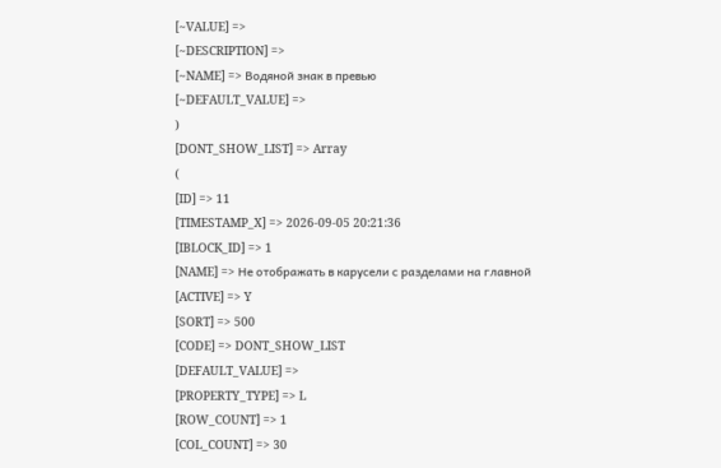[~VALUE] =>
[~DESCRIPTION] =>
[~NAME] => Водяной знак в превью
[~DEFAULT_VALUE] =>
)
[DONT_SHOW_LIST] => Array
(
[ID] => 11
[TIMESTAMP_X] => 2026-09-05 20:21:36
[IBLOCK_ID] => 1
[NAME] => Не отображать в карусели с разделами на главной
[ACTIVE] => Y
[SORT] => 500
[CODE] => DONT_SHOW_LIST
[DEFAULT_VALUE] =>
[PROPERTY_TYPE] => L
[ROW_COUNT] => 1
[COL_COUNT] => 30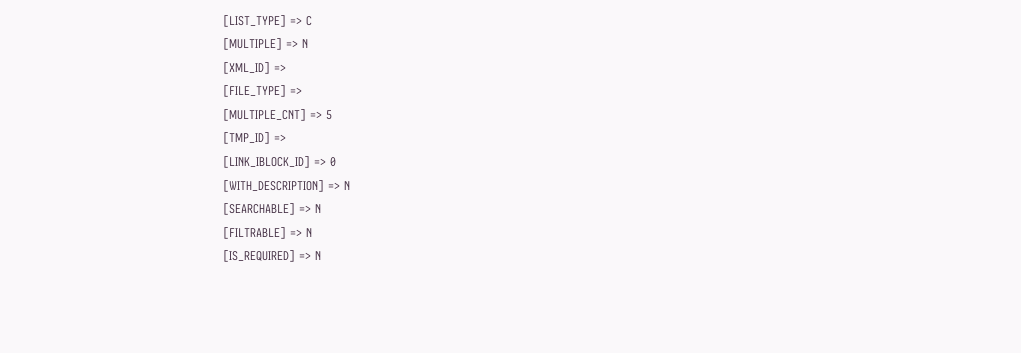[LIST_TYPE] => C
[MULTIPLE] => N
[XML_ID] =>
[FILE_TYPE] =>
[MULTIPLE_CNT] => 5
[TMP_ID] =>
[LINK_IBLOCK_ID] => 0
[WITH_DESCRIPTION] => N
[SEARCHABLE] => N
[FILTRABLE] => N
[IS_REQUIRED] => N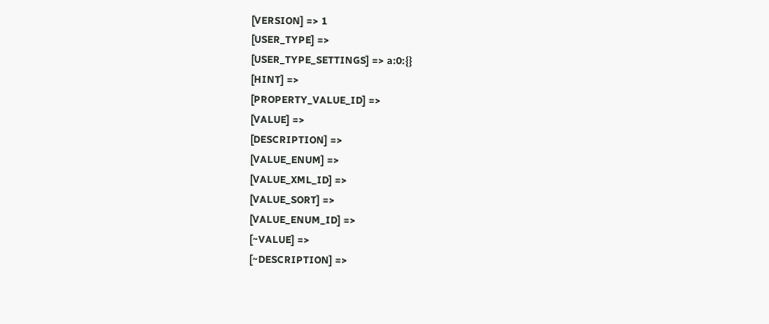[VERSION] => 1
[USER_TYPE] =>
[USER_TYPE_SETTINGS] => a:0:{}
[HINT] =>
[PROPERTY_VALUE_ID] =>
[VALUE] =>
[DESCRIPTION] =>
[VALUE_ENUM] =>
[VALUE_XML_ID] =>
[VALUE_SORT] =>
[VALUE_ENUM_ID] =>
[~VALUE] =>
[~DESCRIPTION] =>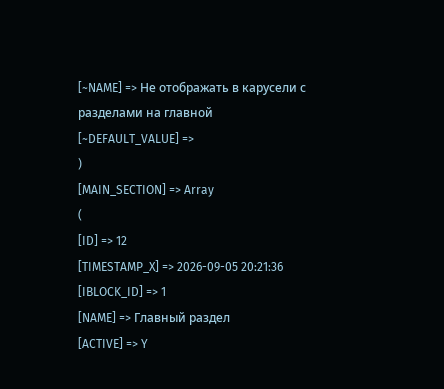[~NAME] => Не отображать в карусели с разделами на главной
[~DEFAULT_VALUE] =>
)
[MAIN_SECTION] => Array
(
[ID] => 12
[TIMESTAMP_X] => 2026-09-05 20:21:36
[IBLOCK_ID] => 1
[NAME] => Главный раздел
[ACTIVE] => Y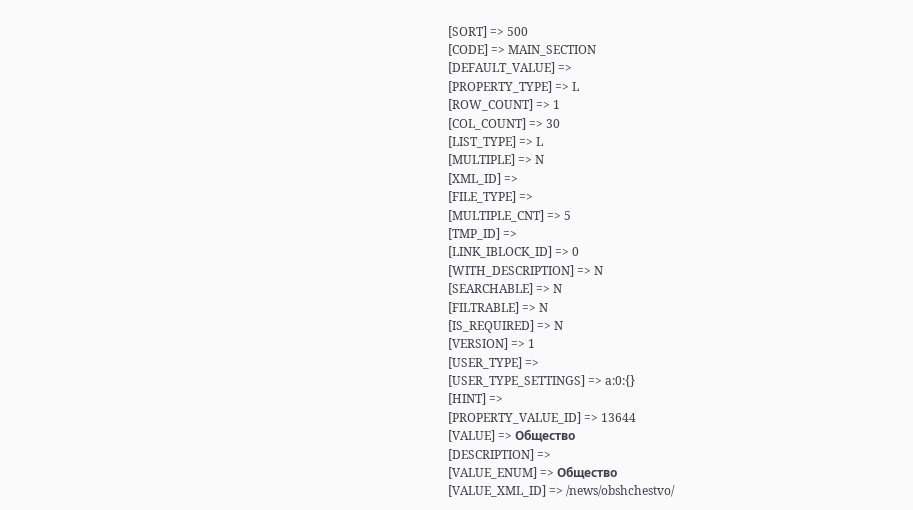[SORT] => 500
[CODE] => MAIN_SECTION
[DEFAULT_VALUE] =>
[PROPERTY_TYPE] => L
[ROW_COUNT] => 1
[COL_COUNT] => 30
[LIST_TYPE] => L
[MULTIPLE] => N
[XML_ID] =>
[FILE_TYPE] =>
[MULTIPLE_CNT] => 5
[TMP_ID] =>
[LINK_IBLOCK_ID] => 0
[WITH_DESCRIPTION] => N
[SEARCHABLE] => N
[FILTRABLE] => N
[IS_REQUIRED] => N
[VERSION] => 1
[USER_TYPE] =>
[USER_TYPE_SETTINGS] => a:0:{}
[HINT] =>
[PROPERTY_VALUE_ID] => 13644
[VALUE] => Общество
[DESCRIPTION] =>
[VALUE_ENUM] => Общество
[VALUE_XML_ID] => /news/obshchestvo/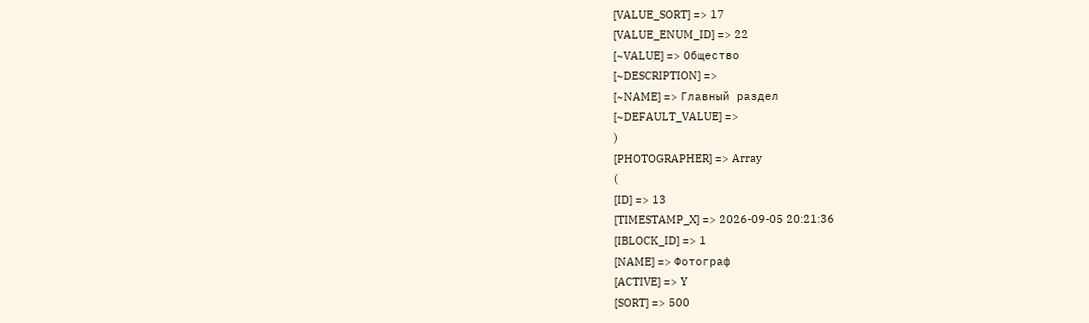[VALUE_SORT] => 17
[VALUE_ENUM_ID] => 22
[~VALUE] => Общество
[~DESCRIPTION] =>
[~NAME] => Главный раздел
[~DEFAULT_VALUE] =>
)
[PHOTOGRAPHER] => Array
(
[ID] => 13
[TIMESTAMP_X] => 2026-09-05 20:21:36
[IBLOCK_ID] => 1
[NAME] => Фотограф
[ACTIVE] => Y
[SORT] => 500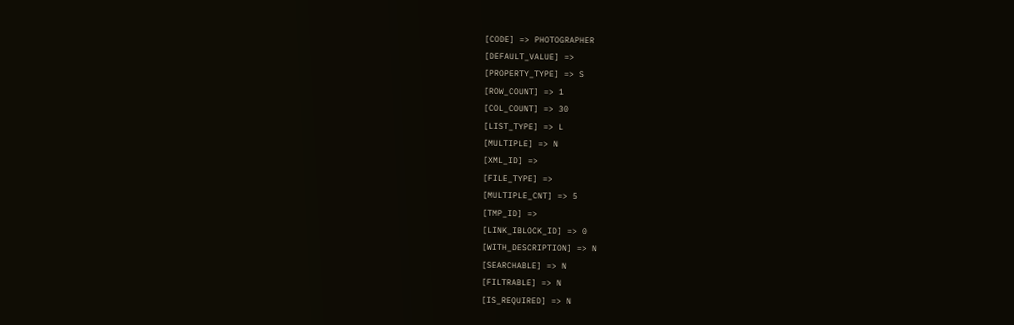[CODE] => PHOTOGRAPHER
[DEFAULT_VALUE] =>
[PROPERTY_TYPE] => S
[ROW_COUNT] => 1
[COL_COUNT] => 30
[LIST_TYPE] => L
[MULTIPLE] => N
[XML_ID] =>
[FILE_TYPE] =>
[MULTIPLE_CNT] => 5
[TMP_ID] =>
[LINK_IBLOCK_ID] => 0
[WITH_DESCRIPTION] => N
[SEARCHABLE] => N
[FILTRABLE] => N
[IS_REQUIRED] => N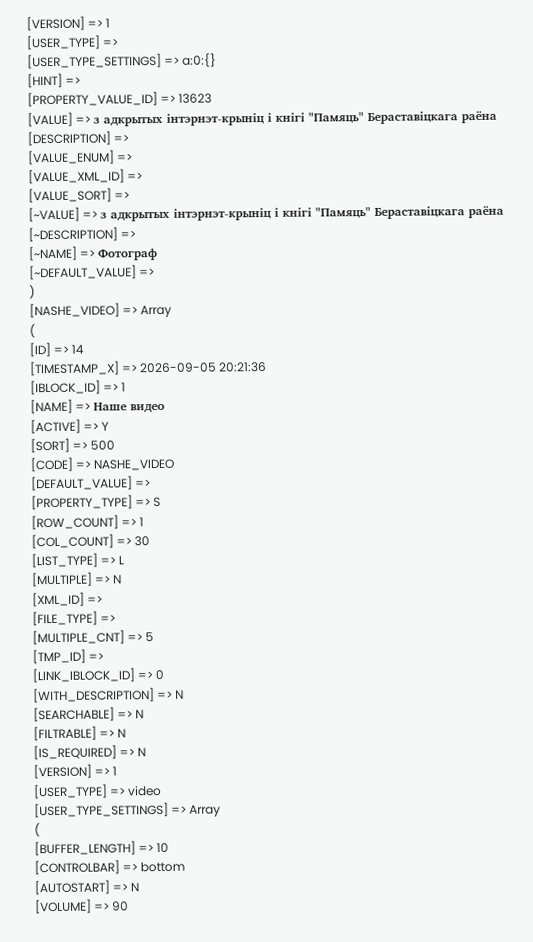[VERSION] => 1
[USER_TYPE] =>
[USER_TYPE_SETTINGS] => a:0:{}
[HINT] =>
[PROPERTY_VALUE_ID] => 13623
[VALUE] => з адкрытых інтэрнэт-крыніц і кнігі "Памяць" Бераставіцкага раёна
[DESCRIPTION] =>
[VALUE_ENUM] =>
[VALUE_XML_ID] =>
[VALUE_SORT] =>
[~VALUE] => з адкрытых інтэрнэт-крыніц і кнігі "Памяць" Бераставіцкага раёна
[~DESCRIPTION] =>
[~NAME] => Фотограф
[~DEFAULT_VALUE] =>
)
[NASHE_VIDEO] => Array
(
[ID] => 14
[TIMESTAMP_X] => 2026-09-05 20:21:36
[IBLOCK_ID] => 1
[NAME] => Наше видео
[ACTIVE] => Y
[SORT] => 500
[CODE] => NASHE_VIDEO
[DEFAULT_VALUE] =>
[PROPERTY_TYPE] => S
[ROW_COUNT] => 1
[COL_COUNT] => 30
[LIST_TYPE] => L
[MULTIPLE] => N
[XML_ID] =>
[FILE_TYPE] =>
[MULTIPLE_CNT] => 5
[TMP_ID] =>
[LINK_IBLOCK_ID] => 0
[WITH_DESCRIPTION] => N
[SEARCHABLE] => N
[FILTRABLE] => N
[IS_REQUIRED] => N
[VERSION] => 1
[USER_TYPE] => video
[USER_TYPE_SETTINGS] => Array
(
[BUFFER_LENGTH] => 10
[CONTROLBAR] => bottom
[AUTOSTART] => N
[VOLUME] => 90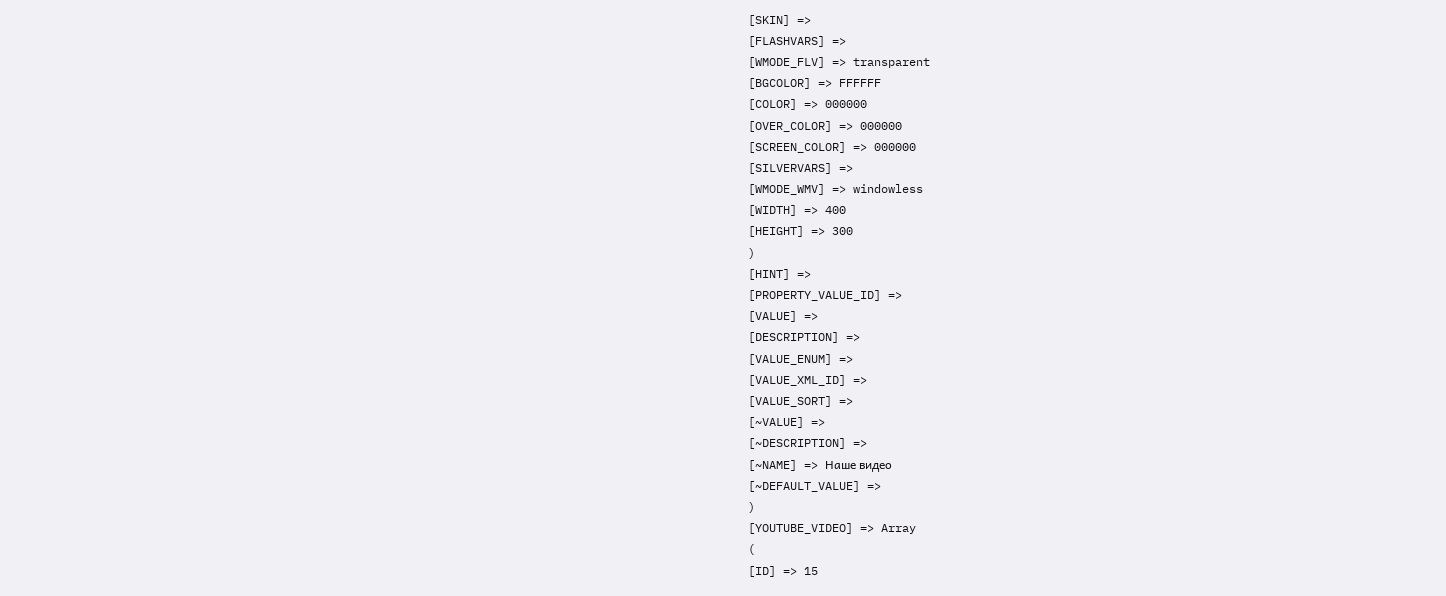[SKIN] =>
[FLASHVARS] =>
[WMODE_FLV] => transparent
[BGCOLOR] => FFFFFF
[COLOR] => 000000
[OVER_COLOR] => 000000
[SCREEN_COLOR] => 000000
[SILVERVARS] =>
[WMODE_WMV] => windowless
[WIDTH] => 400
[HEIGHT] => 300
)
[HINT] =>
[PROPERTY_VALUE_ID] =>
[VALUE] =>
[DESCRIPTION] =>
[VALUE_ENUM] =>
[VALUE_XML_ID] =>
[VALUE_SORT] =>
[~VALUE] =>
[~DESCRIPTION] =>
[~NAME] => Наше видео
[~DEFAULT_VALUE] =>
)
[YOUTUBE_VIDEO] => Array
(
[ID] => 15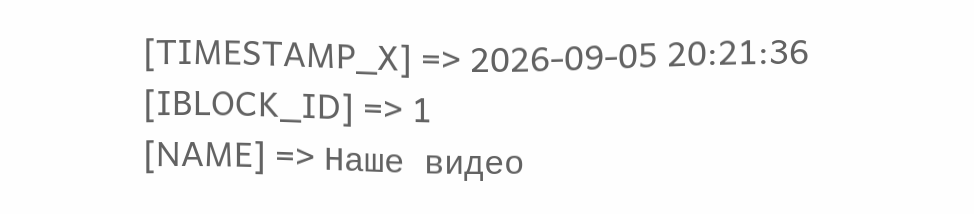[TIMESTAMP_X] => 2026-09-05 20:21:36
[IBLOCK_ID] => 1
[NAME] => Наше видео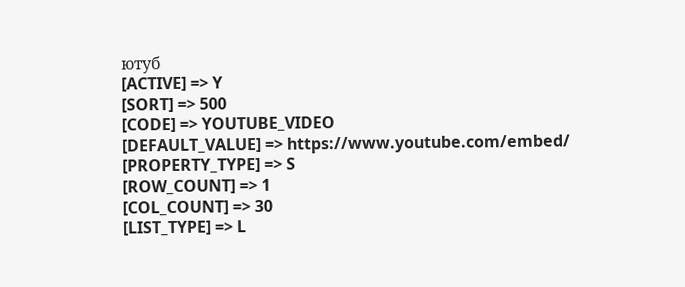ютуб
[ACTIVE] => Y
[SORT] => 500
[CODE] => YOUTUBE_VIDEO
[DEFAULT_VALUE] => https://www.youtube.com/embed/
[PROPERTY_TYPE] => S
[ROW_COUNT] => 1
[COL_COUNT] => 30
[LIST_TYPE] => L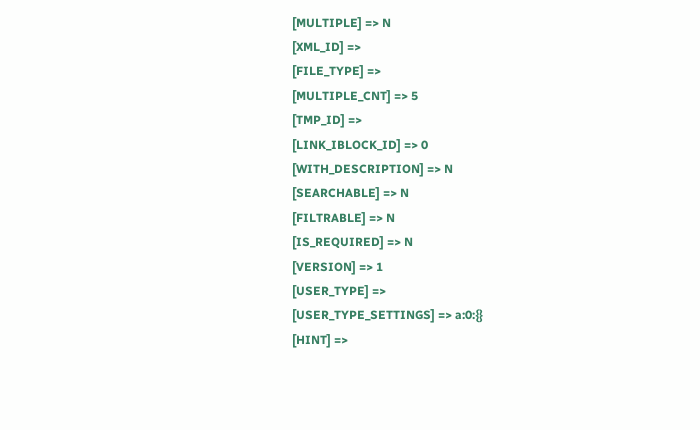[MULTIPLE] => N
[XML_ID] =>
[FILE_TYPE] =>
[MULTIPLE_CNT] => 5
[TMP_ID] =>
[LINK_IBLOCK_ID] => 0
[WITH_DESCRIPTION] => N
[SEARCHABLE] => N
[FILTRABLE] => N
[IS_REQUIRED] => N
[VERSION] => 1
[USER_TYPE] =>
[USER_TYPE_SETTINGS] => a:0:{}
[HINT] =>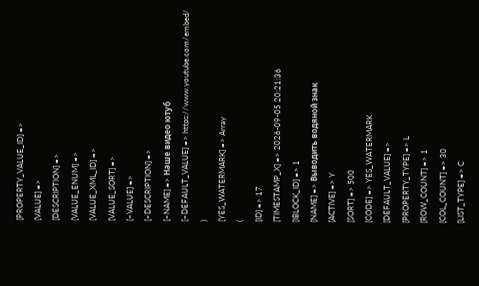[PROPERTY_VALUE_ID] =>
[VALUE] =>
[DESCRIPTION] =>
[VALUE_ENUM] =>
[VALUE_XML_ID] =>
[VALUE_SORT] =>
[~VALUE] =>
[~DESCRIPTION] =>
[~NAME] => Наше видео ютуб
[~DEFAULT_VALUE] => https://www.youtube.com/embed/
)
[YES_WATERMARK] => Array
(
[ID] => 17
[TIMESTAMP_X] => 2026-09-05 20:21:36
[IBLOCK_ID] => 1
[NAME] => Выводить водяной знак
[ACTIVE] => Y
[SORT] => 500
[CODE] => YES_WATERMARK
[DEFAULT_VALUE] =>
[PROPERTY_TYPE] => L
[ROW_COUNT] => 1
[COL_COUNT] => 30
[LIST_TYPE] => C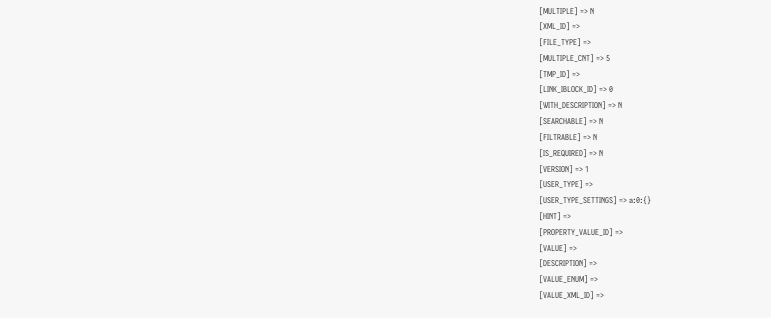[MULTIPLE] => N
[XML_ID] =>
[FILE_TYPE] =>
[MULTIPLE_CNT] => 5
[TMP_ID] =>
[LINK_IBLOCK_ID] => 0
[WITH_DESCRIPTION] => N
[SEARCHABLE] => N
[FILTRABLE] => N
[IS_REQUIRED] => N
[VERSION] => 1
[USER_TYPE] =>
[USER_TYPE_SETTINGS] => a:0:{}
[HINT] =>
[PROPERTY_VALUE_ID] =>
[VALUE] =>
[DESCRIPTION] =>
[VALUE_ENUM] =>
[VALUE_XML_ID] =>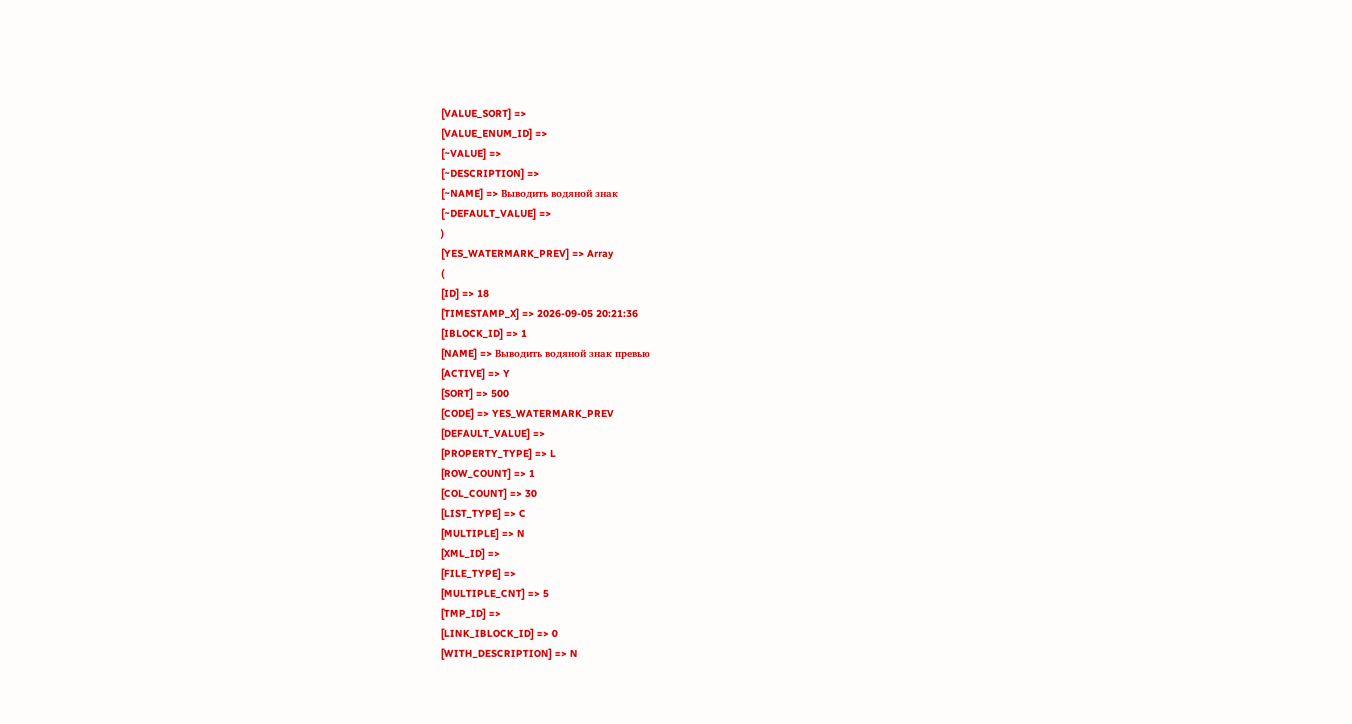[VALUE_SORT] =>
[VALUE_ENUM_ID] =>
[~VALUE] =>
[~DESCRIPTION] =>
[~NAME] => Выводить водяной знак
[~DEFAULT_VALUE] =>
)
[YES_WATERMARK_PREV] => Array
(
[ID] => 18
[TIMESTAMP_X] => 2026-09-05 20:21:36
[IBLOCK_ID] => 1
[NAME] => Выводить водяной знак превью
[ACTIVE] => Y
[SORT] => 500
[CODE] => YES_WATERMARK_PREV
[DEFAULT_VALUE] =>
[PROPERTY_TYPE] => L
[ROW_COUNT] => 1
[COL_COUNT] => 30
[LIST_TYPE] => C
[MULTIPLE] => N
[XML_ID] =>
[FILE_TYPE] =>
[MULTIPLE_CNT] => 5
[TMP_ID] =>
[LINK_IBLOCK_ID] => 0
[WITH_DESCRIPTION] => N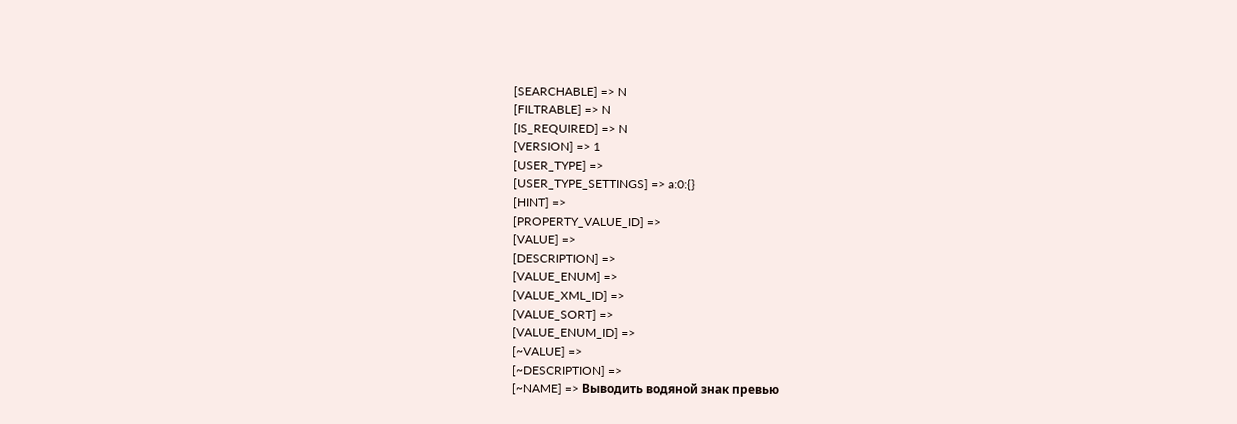[SEARCHABLE] => N
[FILTRABLE] => N
[IS_REQUIRED] => N
[VERSION] => 1
[USER_TYPE] =>
[USER_TYPE_SETTINGS] => a:0:{}
[HINT] =>
[PROPERTY_VALUE_ID] =>
[VALUE] =>
[DESCRIPTION] =>
[VALUE_ENUM] =>
[VALUE_XML_ID] =>
[VALUE_SORT] =>
[VALUE_ENUM_ID] =>
[~VALUE] =>
[~DESCRIPTION] =>
[~NAME] => Выводить водяной знак превью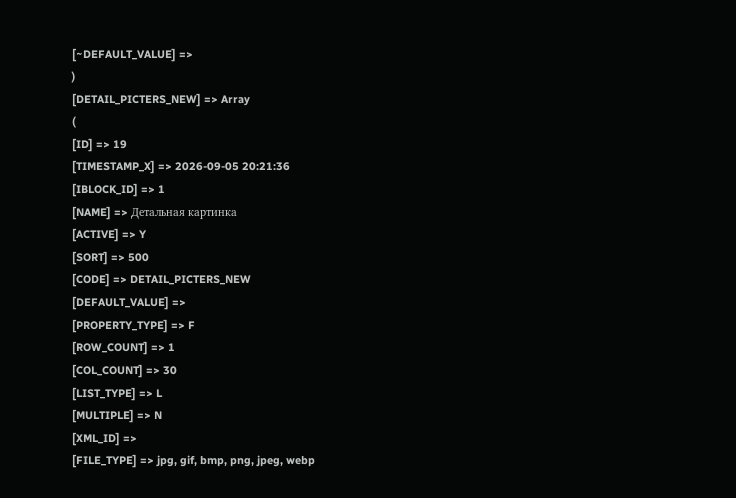[~DEFAULT_VALUE] =>
)
[DETAIL_PICTERS_NEW] => Array
(
[ID] => 19
[TIMESTAMP_X] => 2026-09-05 20:21:36
[IBLOCK_ID] => 1
[NAME] => Детальная картинка
[ACTIVE] => Y
[SORT] => 500
[CODE] => DETAIL_PICTERS_NEW
[DEFAULT_VALUE] =>
[PROPERTY_TYPE] => F
[ROW_COUNT] => 1
[COL_COUNT] => 30
[LIST_TYPE] => L
[MULTIPLE] => N
[XML_ID] =>
[FILE_TYPE] => jpg, gif, bmp, png, jpeg, webp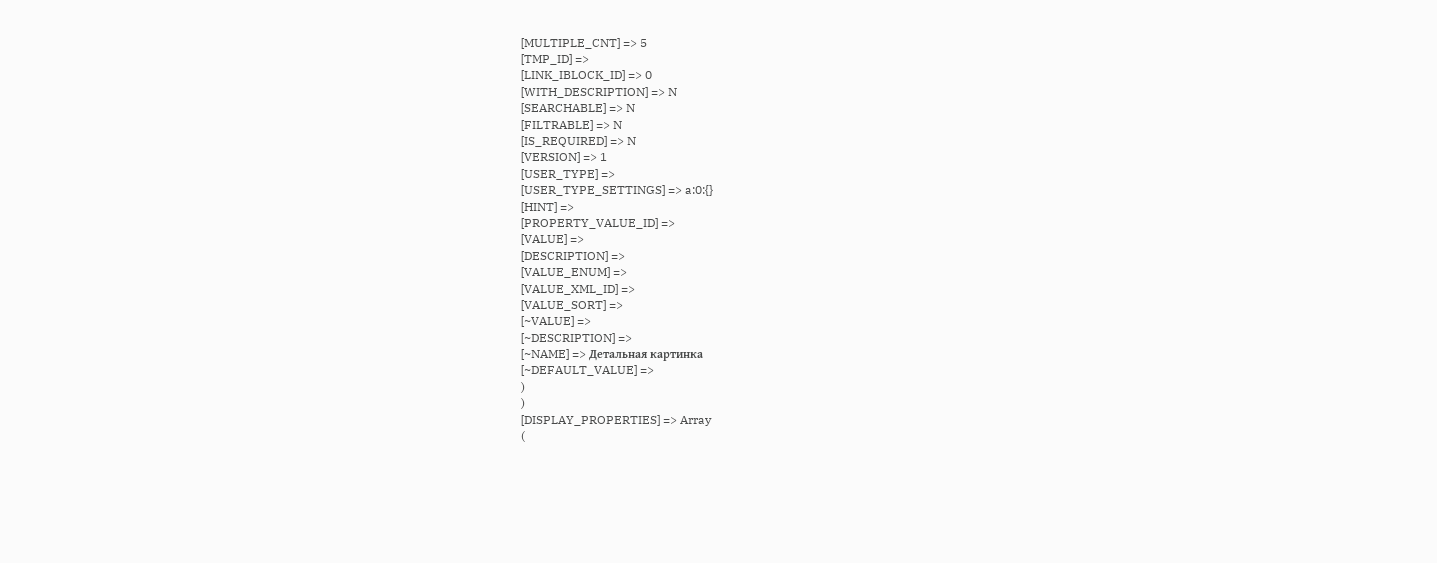[MULTIPLE_CNT] => 5
[TMP_ID] =>
[LINK_IBLOCK_ID] => 0
[WITH_DESCRIPTION] => N
[SEARCHABLE] => N
[FILTRABLE] => N
[IS_REQUIRED] => N
[VERSION] => 1
[USER_TYPE] =>
[USER_TYPE_SETTINGS] => a:0:{}
[HINT] =>
[PROPERTY_VALUE_ID] =>
[VALUE] =>
[DESCRIPTION] =>
[VALUE_ENUM] =>
[VALUE_XML_ID] =>
[VALUE_SORT] =>
[~VALUE] =>
[~DESCRIPTION] =>
[~NAME] => Детальная картинка
[~DEFAULT_VALUE] =>
)
)
[DISPLAY_PROPERTIES] => Array
(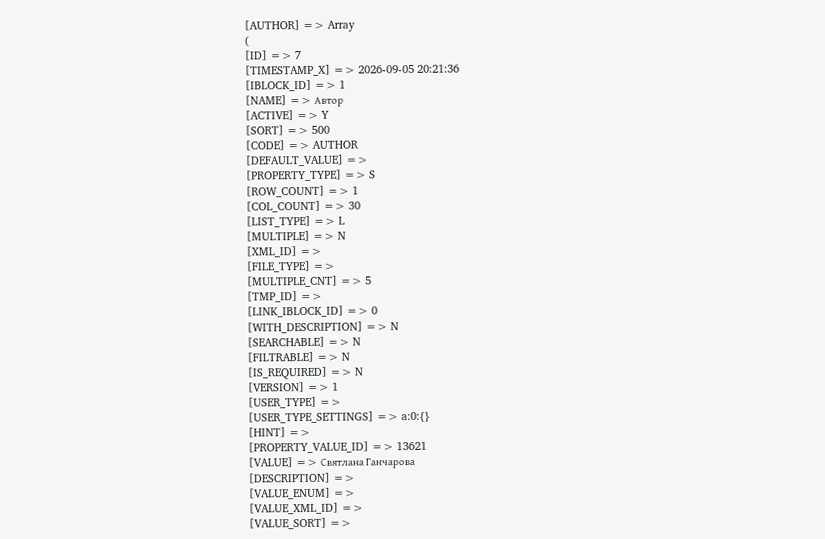[AUTHOR] => Array
(
[ID] => 7
[TIMESTAMP_X] => 2026-09-05 20:21:36
[IBLOCK_ID] => 1
[NAME] => Автор
[ACTIVE] => Y
[SORT] => 500
[CODE] => AUTHOR
[DEFAULT_VALUE] =>
[PROPERTY_TYPE] => S
[ROW_COUNT] => 1
[COL_COUNT] => 30
[LIST_TYPE] => L
[MULTIPLE] => N
[XML_ID] =>
[FILE_TYPE] =>
[MULTIPLE_CNT] => 5
[TMP_ID] =>
[LINK_IBLOCK_ID] => 0
[WITH_DESCRIPTION] => N
[SEARCHABLE] => N
[FILTRABLE] => N
[IS_REQUIRED] => N
[VERSION] => 1
[USER_TYPE] =>
[USER_TYPE_SETTINGS] => a:0:{}
[HINT] =>
[PROPERTY_VALUE_ID] => 13621
[VALUE] => Святлана Ганчарова
[DESCRIPTION] =>
[VALUE_ENUM] =>
[VALUE_XML_ID] =>
[VALUE_SORT] =>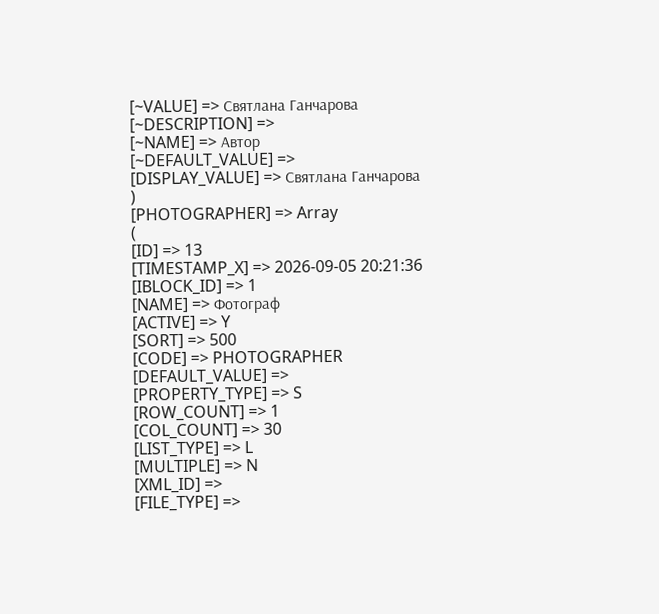[~VALUE] => Святлана Ганчарова
[~DESCRIPTION] =>
[~NAME] => Автор
[~DEFAULT_VALUE] =>
[DISPLAY_VALUE] => Святлана Ганчарова
)
[PHOTOGRAPHER] => Array
(
[ID] => 13
[TIMESTAMP_X] => 2026-09-05 20:21:36
[IBLOCK_ID] => 1
[NAME] => Фотограф
[ACTIVE] => Y
[SORT] => 500
[CODE] => PHOTOGRAPHER
[DEFAULT_VALUE] =>
[PROPERTY_TYPE] => S
[ROW_COUNT] => 1
[COL_COUNT] => 30
[LIST_TYPE] => L
[MULTIPLE] => N
[XML_ID] =>
[FILE_TYPE] =>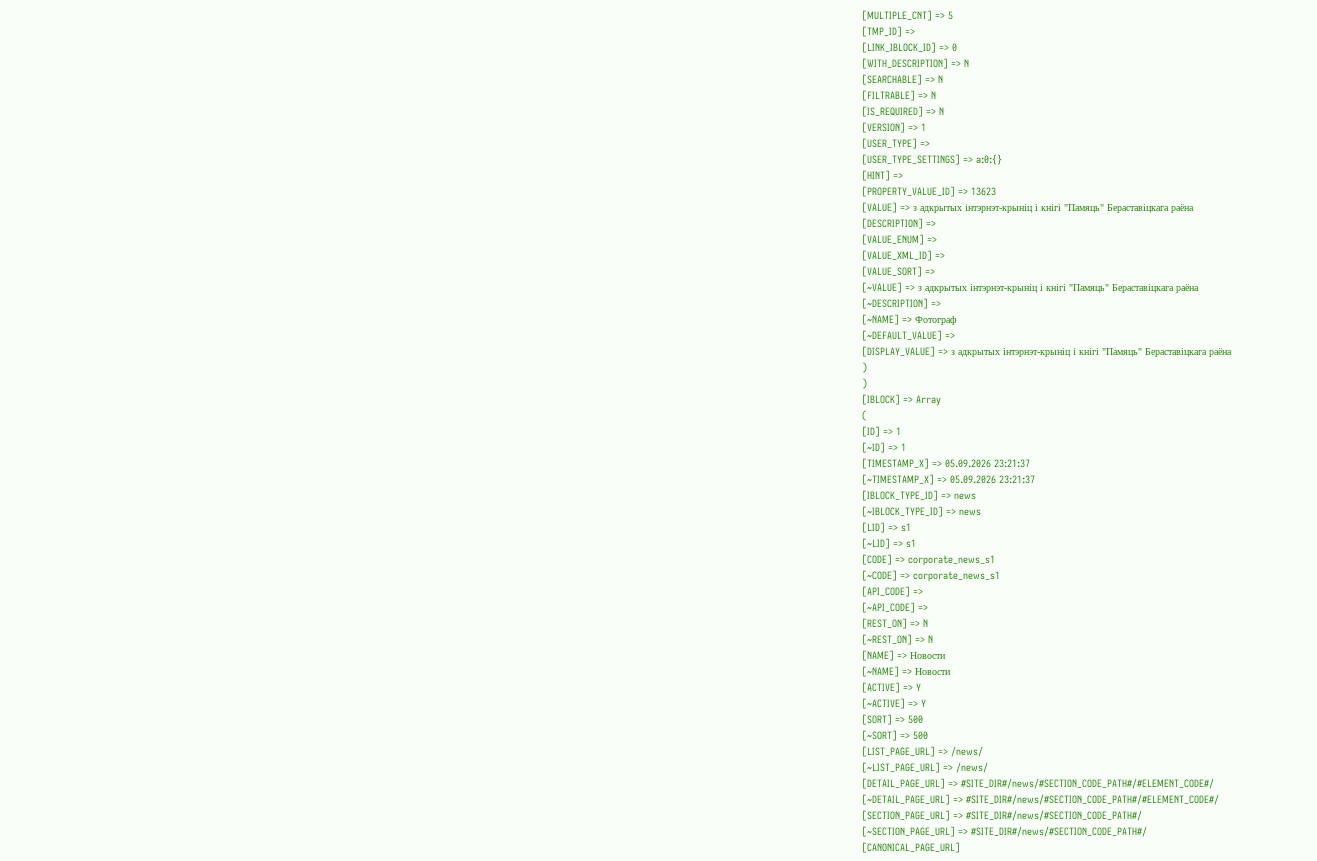[MULTIPLE_CNT] => 5
[TMP_ID] =>
[LINK_IBLOCK_ID] => 0
[WITH_DESCRIPTION] => N
[SEARCHABLE] => N
[FILTRABLE] => N
[IS_REQUIRED] => N
[VERSION] => 1
[USER_TYPE] =>
[USER_TYPE_SETTINGS] => a:0:{}
[HINT] =>
[PROPERTY_VALUE_ID] => 13623
[VALUE] => з адкрытых інтэрнэт-крыніц і кнігі "Памяць" Бераставіцкага раёна
[DESCRIPTION] =>
[VALUE_ENUM] =>
[VALUE_XML_ID] =>
[VALUE_SORT] =>
[~VALUE] => з адкрытых інтэрнэт-крыніц і кнігі "Памяць" Бераставіцкага раёна
[~DESCRIPTION] =>
[~NAME] => Фотограф
[~DEFAULT_VALUE] =>
[DISPLAY_VALUE] => з адкрытых інтэрнэт-крыніц і кнігі "Памяць" Бераставіцкага раёна
)
)
[IBLOCK] => Array
(
[ID] => 1
[~ID] => 1
[TIMESTAMP_X] => 05.09.2026 23:21:37
[~TIMESTAMP_X] => 05.09.2026 23:21:37
[IBLOCK_TYPE_ID] => news
[~IBLOCK_TYPE_ID] => news
[LID] => s1
[~LID] => s1
[CODE] => corporate_news_s1
[~CODE] => corporate_news_s1
[API_CODE] =>
[~API_CODE] =>
[REST_ON] => N
[~REST_ON] => N
[NAME] => Новости
[~NAME] => Новости
[ACTIVE] => Y
[~ACTIVE] => Y
[SORT] => 500
[~SORT] => 500
[LIST_PAGE_URL] => /news/
[~LIST_PAGE_URL] => /news/
[DETAIL_PAGE_URL] => #SITE_DIR#/news/#SECTION_CODE_PATH#/#ELEMENT_CODE#/
[~DETAIL_PAGE_URL] => #SITE_DIR#/news/#SECTION_CODE_PATH#/#ELEMENT_CODE#/
[SECTION_PAGE_URL] => #SITE_DIR#/news/#SECTION_CODE_PATH#/
[~SECTION_PAGE_URL] => #SITE_DIR#/news/#SECTION_CODE_PATH#/
[CANONICAL_PAGE_URL]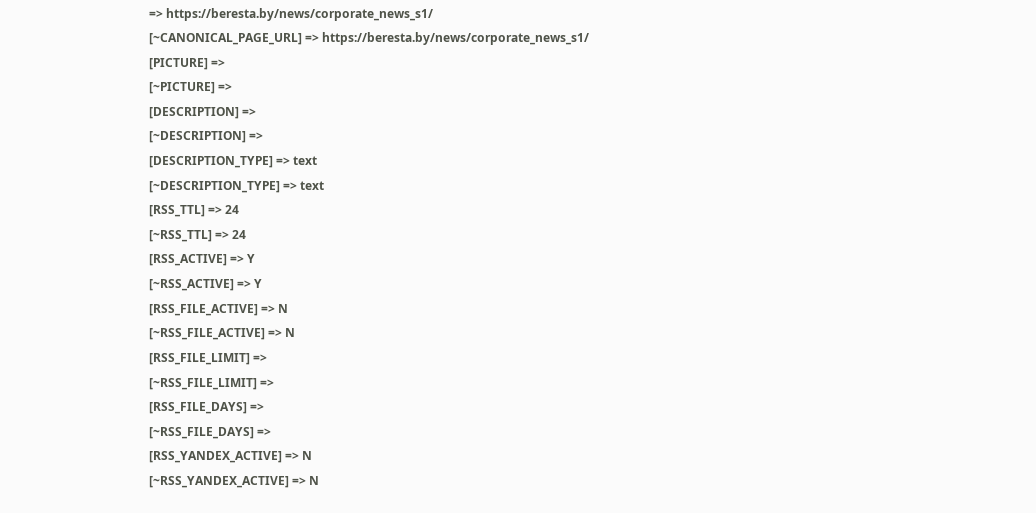=> https://beresta.by/news/corporate_news_s1/
[~CANONICAL_PAGE_URL] => https://beresta.by/news/corporate_news_s1/
[PICTURE] =>
[~PICTURE] =>
[DESCRIPTION] =>
[~DESCRIPTION] =>
[DESCRIPTION_TYPE] => text
[~DESCRIPTION_TYPE] => text
[RSS_TTL] => 24
[~RSS_TTL] => 24
[RSS_ACTIVE] => Y
[~RSS_ACTIVE] => Y
[RSS_FILE_ACTIVE] => N
[~RSS_FILE_ACTIVE] => N
[RSS_FILE_LIMIT] =>
[~RSS_FILE_LIMIT] =>
[RSS_FILE_DAYS] =>
[~RSS_FILE_DAYS] =>
[RSS_YANDEX_ACTIVE] => N
[~RSS_YANDEX_ACTIVE] => N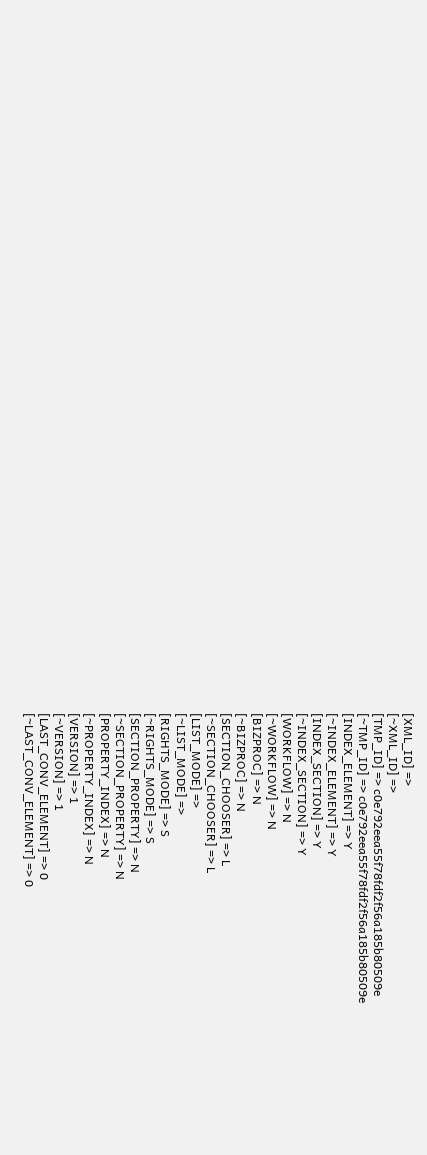[XML_ID] =>
[~XML_ID] =>
[TMP_ID] => c0e792eea55f78fdf2f56a185b80509e
[~TMP_ID] => c0e792eea55f78fdf2f56a185b80509e
[INDEX_ELEMENT] => Y
[~INDEX_ELEMENT] => Y
[INDEX_SECTION] => Y
[~INDEX_SECTION] => Y
[WORKFLOW] => N
[~WORKFLOW] => N
[BIZPROC] => N
[~BIZPROC] => N
[SECTION_CHOOSER] => L
[~SECTION_CHOOSER] => L
[LIST_MODE] =>
[~LIST_MODE] =>
[RIGHTS_MODE] => S
[~RIGHTS_MODE] => S
[SECTION_PROPERTY] => N
[~SECTION_PROPERTY] => N
[PROPERTY_INDEX] => N
[~PROPERTY_INDEX] => N
[VERSION] => 1
[~VERSION] => 1
[LAST_CONV_ELEMENT] => 0
[~LAST_CONV_ELEMENT] => 0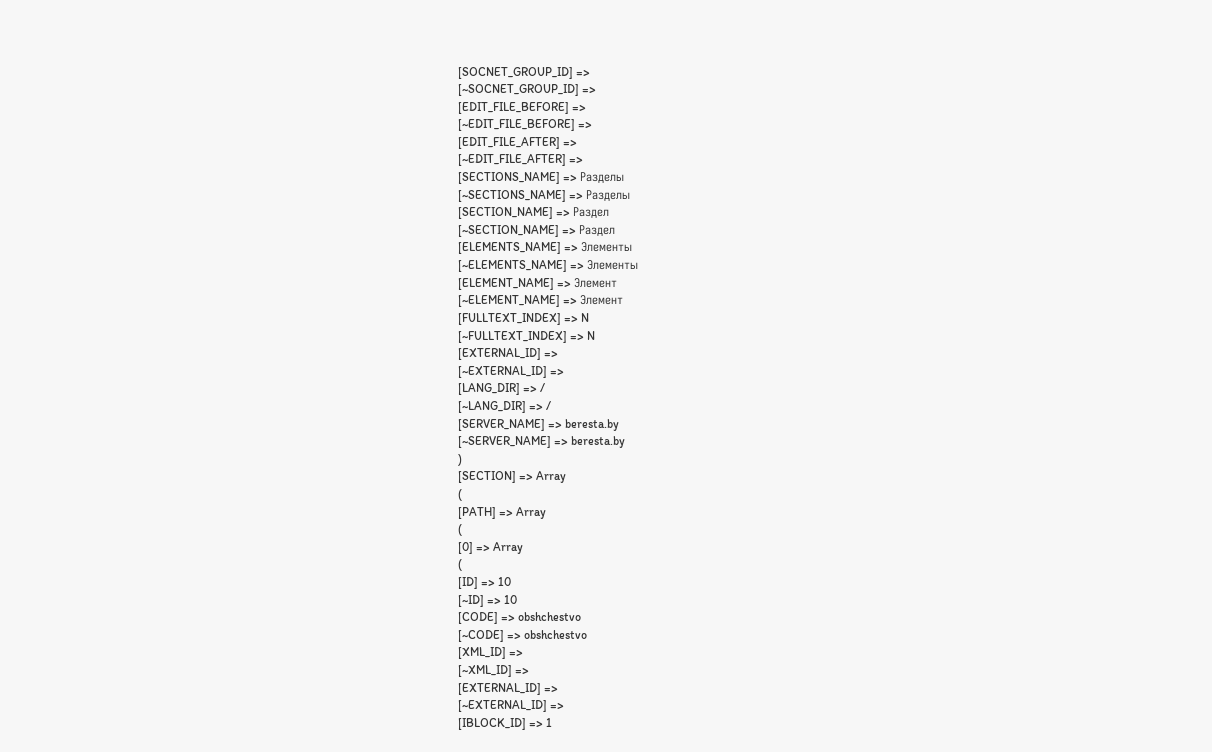[SOCNET_GROUP_ID] =>
[~SOCNET_GROUP_ID] =>
[EDIT_FILE_BEFORE] =>
[~EDIT_FILE_BEFORE] =>
[EDIT_FILE_AFTER] =>
[~EDIT_FILE_AFTER] =>
[SECTIONS_NAME] => Разделы
[~SECTIONS_NAME] => Разделы
[SECTION_NAME] => Раздел
[~SECTION_NAME] => Раздел
[ELEMENTS_NAME] => Элементы
[~ELEMENTS_NAME] => Элементы
[ELEMENT_NAME] => Элемент
[~ELEMENT_NAME] => Элемент
[FULLTEXT_INDEX] => N
[~FULLTEXT_INDEX] => N
[EXTERNAL_ID] =>
[~EXTERNAL_ID] =>
[LANG_DIR] => /
[~LANG_DIR] => /
[SERVER_NAME] => beresta.by
[~SERVER_NAME] => beresta.by
)
[SECTION] => Array
(
[PATH] => Array
(
[0] => Array
(
[ID] => 10
[~ID] => 10
[CODE] => obshchestvo
[~CODE] => obshchestvo
[XML_ID] =>
[~XML_ID] =>
[EXTERNAL_ID] =>
[~EXTERNAL_ID] =>
[IBLOCK_ID] => 1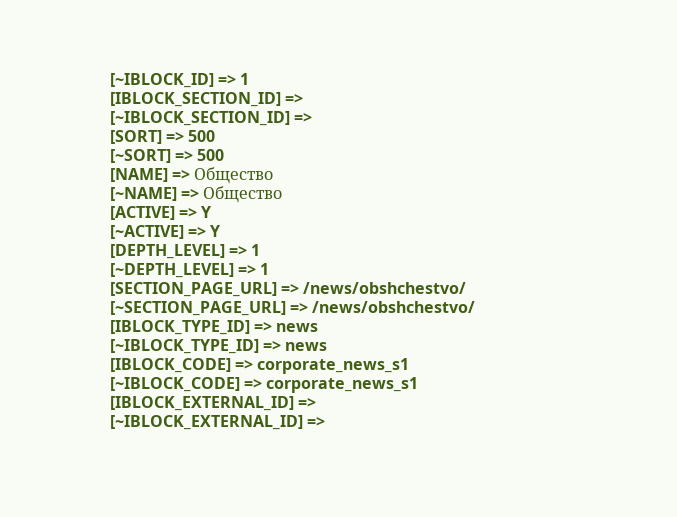[~IBLOCK_ID] => 1
[IBLOCK_SECTION_ID] =>
[~IBLOCK_SECTION_ID] =>
[SORT] => 500
[~SORT] => 500
[NAME] => Общество
[~NAME] => Общество
[ACTIVE] => Y
[~ACTIVE] => Y
[DEPTH_LEVEL] => 1
[~DEPTH_LEVEL] => 1
[SECTION_PAGE_URL] => /news/obshchestvo/
[~SECTION_PAGE_URL] => /news/obshchestvo/
[IBLOCK_TYPE_ID] => news
[~IBLOCK_TYPE_ID] => news
[IBLOCK_CODE] => corporate_news_s1
[~IBLOCK_CODE] => corporate_news_s1
[IBLOCK_EXTERNAL_ID] =>
[~IBLOCK_EXTERNAL_ID] =>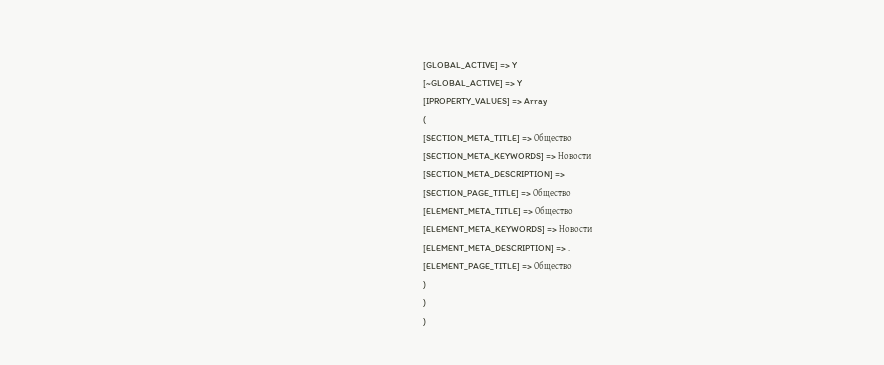[GLOBAL_ACTIVE] => Y
[~GLOBAL_ACTIVE] => Y
[IPROPERTY_VALUES] => Array
(
[SECTION_META_TITLE] => Общество
[SECTION_META_KEYWORDS] => Новости
[SECTION_META_DESCRIPTION] =>
[SECTION_PAGE_TITLE] => Общество
[ELEMENT_META_TITLE] => Общество
[ELEMENT_META_KEYWORDS] => Новости
[ELEMENT_META_DESCRIPTION] => .
[ELEMENT_PAGE_TITLE] => Общество
)
)
)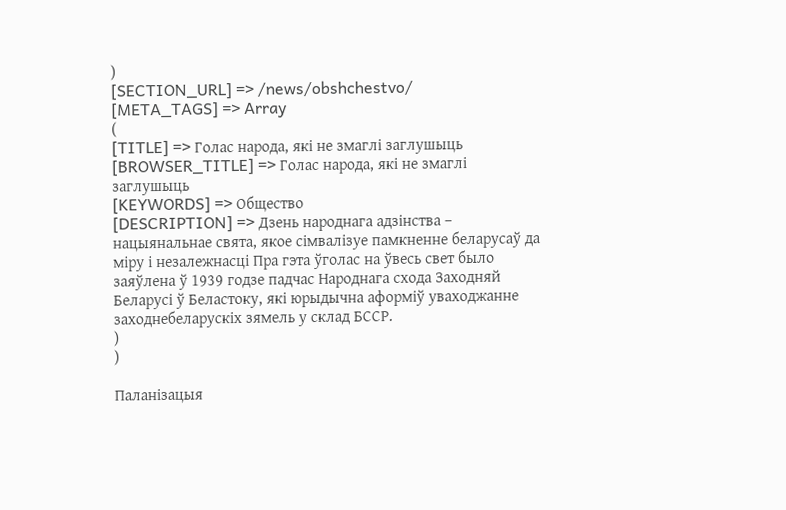)
[SECTION_URL] => /news/obshchestvo/
[META_TAGS] => Array
(
[TITLE] => Голас народа, які не змаглі заглушыць
[BROWSER_TITLE] => Голас народа, які не змаглі заглушыць
[KEYWORDS] => Общество
[DESCRIPTION] => Дзень народнага адзінства – нацыянальнае свята, якое сімвалізуе памкненне беларусаў да міру і незалежнасці Пра гэта ўголас на ўвесь свет было заяўлена ў 1939 годзе падчас Народнага схода Заходняй Беларусі ў Беластоку, які юрыдычна аформіў уваходжанне заходнебеларускіх зямель у склад БССР.
)
)

Паланізацыя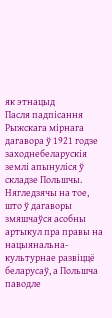як этнацыд
Пасля падпісання Рыжскага мірнага дагавора ў 1921 годзе заходнебеларускія землі апынуліся ў складзе Польшчы. Нягледзячы на тое, што ў дагаворы змяшчаўся асобны артыкул пра правы на нацыянальна-культурнае развіццё беларусаў, а Польшча паводле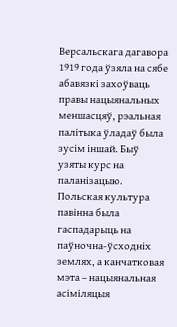Версальскага дагавора 1919 года ўзяла на сябе абавязкі захоўваць правы нацыянальных меншасцяў, рэальная палітыка ўладаў была зусім іншай. Быў узяты курс на паланізацыю. Польская культура павінна была гаспадарыць на паўночна-ўсходніх землях, а канчатковая мэта – нацыянальная асіміляцыя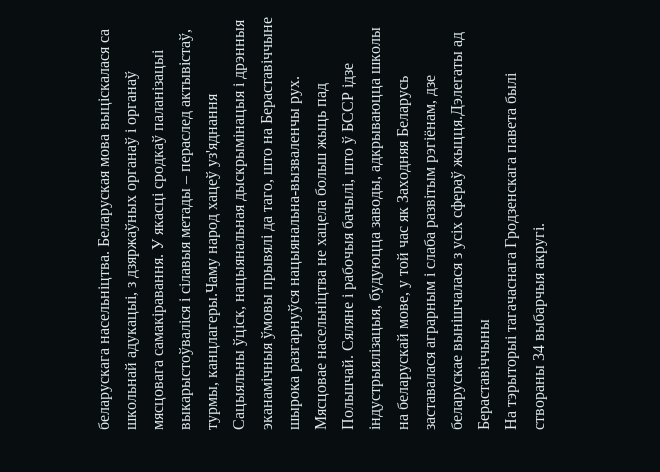беларускага насельніцтва. Беларуская мова выціскалася са школьнай адукацыі, з дзяржаўных органаў і органаў мясцовага самакіравання. У якасці сродкаў паланізацыі выкарыстоўваліся і сілавыя метады – пераслед актывістаў, турмы, канцлагеры.Чаму народ хацеў уз'яднання
Сацыяльны ўціск, нацыянальная дыскрымінацыя і дрэнныя эканамічныя ўмовы прывялі да таго, што на Бераставіччыне шырока разгарнуўся нацыянальна-вызваленчы рух. Мясцовае насельніцтва не хацела больш жыць пад Польшчай. Сяляне і рабочыя бачылі, што ў БССР ідзе індустрыялізацыя, будуюцца заводы, адкрываюцца школы на беларускай мове, у той час як Заходняя Беларусь заставалася аграрным і слаба развітым рэгіёнам, дзе беларускае вынішчалася з усіх сфераў жыцця.Дэлегаты ад Бераставіччыны
На тэрыторыі тагачаснага Гродзенскага павета былі створаны 34 выбарчыя акругі.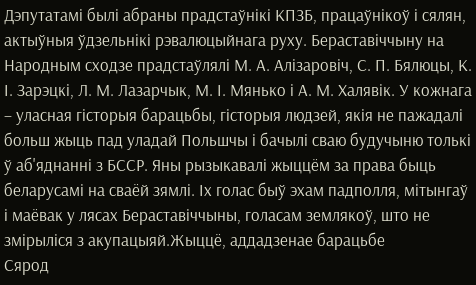Дэпутатамі былі абраны прадстаўнікі КПЗБ, працаўнікоў і сялян, актыўныя ўдзельнікі рэвалюцыйнага руху. Бераставіччыну на Народным сходзе прадстаўлялі М. А. Алізаровіч, С. П. Бялюцы, К. І. Зарэцкі, Л. М. Лазарчык, М. І. Мянько і А. М. Халявік. У кожнага – уласная гісторыя барацьбы, гісторыя людзей, якія не пажадалі больш жыць пад уладай Польшчы і бачылі сваю будучыню толькі ў аб'яднанні з БССР. Яны рызыкавалі жыццём за права быць беларусамі на сваёй зямлі. Іх голас быў эхам падполля, мітынгаў і маёвак у лясах Бераставіччыны, голасам землякоў, што не змірыліся з акупацыяй.Жыццё, аддадзенае барацьбе
Сярод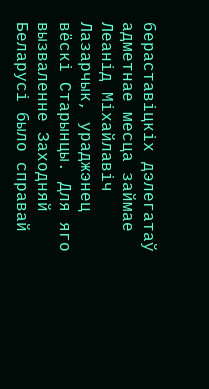бераставіцкіх дэлегатаў адметнае месца займае Леанід Міхайлавіч Лазарчык, ураджэнец вёскі Старынцы. Для яго вызваленне Заходняй Беларусі было справай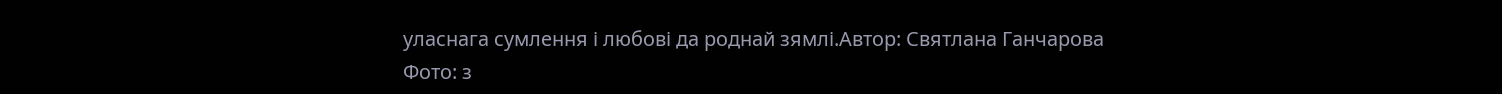уласнага сумлення і любові да роднай зямлі.Автор: Святлана Ганчарова
Фото: з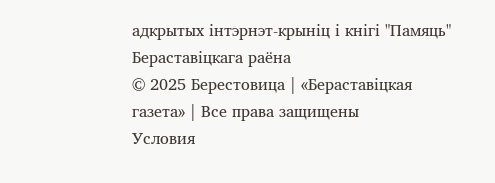адкрытых інтэрнэт-крыніц і кнігі "Памяць" Бераставіцкага раёна
© 2025 Берестовица | «Бераставiцкая газета» | Все права защищены
Условия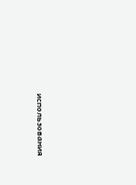использования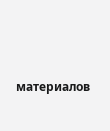материалов